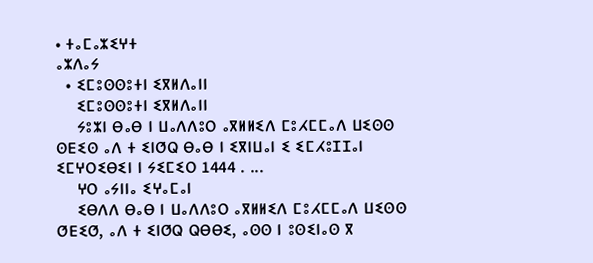• ⵜⴰⵎⴰⵣⵉⵖⵜ
ⴰⵣⴷⴰⵢ
  • ⵉⵎⵓⵙⵙⵓⵜⵏ ⵉⴳⵍⴷⴰⵏⵏ
    ⵉⵎⵓⵙⵙⵓⵜⵏ ⵉⴳⵍⴷⴰⵏⵏ
    ⵢⵓⵣⵏ ⴱⴰⴱ ⵏ ⵡⴰⴷⴷⵓⵔ ⴰⴳⵍⵍⵉⴷ ⵎⵓⵃⵎⵎⴰⴷ ⵡⵉⵙⵙ ⵙⴹⵉⵙ ⴰⴷ ⵜ ⵉⵏⵚⵕ ⴱⴰⴱ ⵏ ⵉⴳⵏⵡⴰⵏ ⵉ ⵉⵎⵃⵓⵊⵊⴰⵏ ⵉⵎⵖⵔⵉⴱⵉⵏ ⵏ ⵢⵉⵎⵉⵔ 1444 . ...
    ⵖⵔ ⴰⵢⵏⵏⴰ ⵉⵖⴰⵎⴰⵏ
    ⵉⴱⴷⴷ ⴱⴰⴱ ⵏ ⵡⴰⴷⴷⵓⵔ ⴰⴳⵍⵍⵉⴷ ⵎⵓⵃⵎⵎⴰⴷ ⵡⵉⵙⵙ ⵚⴹⵉⵚ, ⴰⴷ ⵜ ⵉⵏⵚⵕ ⵕⴱⴱⵉ, ⴰⵙⵙ ⵏ ⵓⵙⵉⵏⴰⵙ ⴳ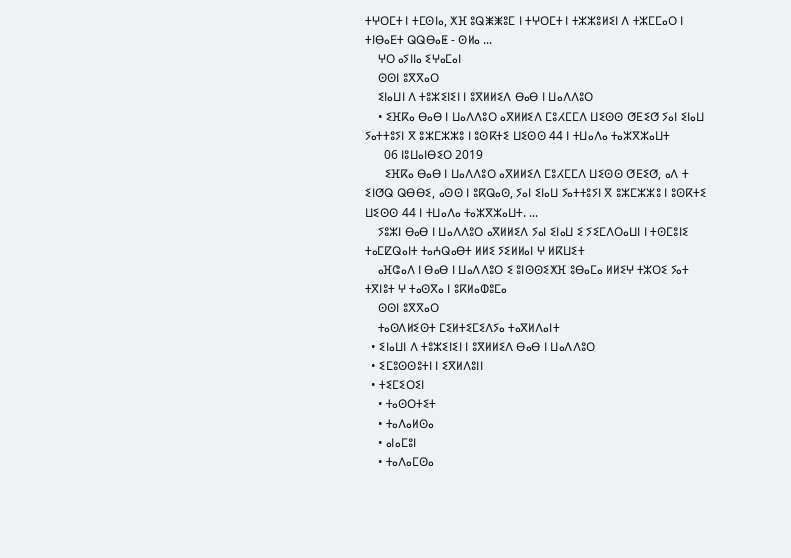ⵜⵖⵔⵎⵜ ⵏ ⵜⵎⵙⵏⴰ, ⵅⴼ ⵓⵕⵥⵥⵓⵎ ⵏ ⵜⵖⵔⵎⵜ ⵏ ⵜⵣⵣⵓⵍⵉⵏ ⴷ ⵜⵣⵎⵎⴰⵔ ⵏ ⵜⵏⴱⴰⴹⵜ ⵕⵕⴱⴰⵟ - ⵙⵍⴰ ...
    ⵖⵔ ⴰⵢⵏⵏⴰ ⵉⵖⴰⵎⴰⵏ
    ⵙⵙⵏ ⵓⴳⴳⴰⵔ
    ⵉⵏⴰⵡⵏ ⴷ ⵜⵓⵣⵉⵏⵉⵏ ⵏ ⵓⴳⵍⵍⵉⴷ ⴱⴰⴱ ⵏ ⵡⴰⴷⴷⵓⵔ
    • ⵉⴼⴽⴰ ⴱⴰⴱ ⵏ ⵡⴰⴷⴷⵓⵔ ⴰⴳⵍⵍⵉⴷ ⵎⵓⵃⵎⵎⴷ ⵡⵉⵙⵙ ⵚⴹⵉⵚ ⵢⴰⵏ ⵉⵏⴰⵡ ⵢⴰⵜⵜⵓⵢⵏ ⴳ ⵓⵣⵎⵣⵣⵓ ⵏ ⵓⵙⴽⵜⵉ ⵡⵉⵙⵙ 44 ⵏ ⵜⵡⴰⴷⴰ ⵜⴰⵣⴳⵣⴰⵡⵜ
      06 ⵏⵓⵡⴰⵏⴱⵉⵔ 2019
      ⵉⴼⴽⴰ ⴱⴰⴱ ⵏ ⵡⴰⴷⴷⵓⵔ ⴰⴳⵍⵍⵉⴷ ⵎⵓⵃⵎⵎⴷ ⵡⵉⵙⵙ ⵚⴹⵉⵚ, ⴰⴷ ⵜ ⵉⵏⵚⵕ ⵕⴱⴱⵉ, ⴰⵙⵙ ⵏ ⵓⴽⵕⴰⵙ, ⵢⴰⵏ ⵉⵏⴰⵡ ⵢⴰⵜⵜⵓⵢⵏ ⴳ ⵓⵣⵎⵣⵣⵓ ⵏ ⵓⵙⴽⵜⵉ ⵡⵉⵙⵙ 44 ⵏ ⵜⵡⴰⴷⴰ ⵜⴰⵣⴳⵣⴰⵡⵜ. ...
    ⵢⵓⵣⵏ ⴱⴰⴱ ⵏ ⵡⴰⴷⴷⵓⵔ ⴰⴳⵍⵍⵉⴷ ⵢⴰⵏ ⵉⵏⴰⵡ ⵉ ⵢⵉⵎⴷⵔⴰⵡⵏ ⵏ ⵜⵙⵎⵓⵏⵉ ⵜⴰⵎⵇⵕⴰⵏⵜ ⵜⴰⵄⵕⴰⴱⵜ ⵍⵍⵉ ⵢⵉⵍⵍⴰⵏ ⵖ ⵍⴽⵡⵉⵜ
    ⴰⴼⵛⴰⴷ ⵏ ⴱⴰⴱ ⵏ ⵡⴰⴷⴷⵓⵔ ⵉ ⵓⵏⵙⵙⵉⵅⴼ ⵓⴱⴰⵎⴰ ⵍⵍⵉⵖ ⵜⵣⵔⵉ ⵢⴰⵜ ⵜⴳⵏⵓⵜ ⵖ ⵜⴰⵙⴳⴰ ⵏ ⵓⴽⵍⴰⵀⵓⵎⴰ
    ⵙⵙⵏ ⵓⴳⴳⴰⵔ
    ⵜⴰⵙⴷⵍⵉⵙⵜ ⵎⵉⵍⵜⵉⵎⵉⴷⵢⴰ ⵜⴰⴳⵍⴷⴰⵏⵜ
  • ⵉⵏⴰⵡⵏ ⴷ ⵜⵓⵣⵉⵏⵉⵏ ⵏ ⵓⴳⵍⵍⵉⴷ ⴱⴰⴱ ⵏ ⵡⴰⴷⴷⵓⵔ
  • ⵉⵎⵓⵙⵙⵓⵜⵏ ⵏ ⵉⴳⵍⴷⵓⵏⵏ
  • ⵜⵉⵎⵉⵔⵉⵏ
    • ⵜⴰⵙⵔⵜⵉⵜ
    • ⵜⴰⴷⴰⵍⵙⴰ
    • ⴰⵏⴰⵎⵓⵏ
    • ⵜⴰⴷⴰⵎⵙⴰ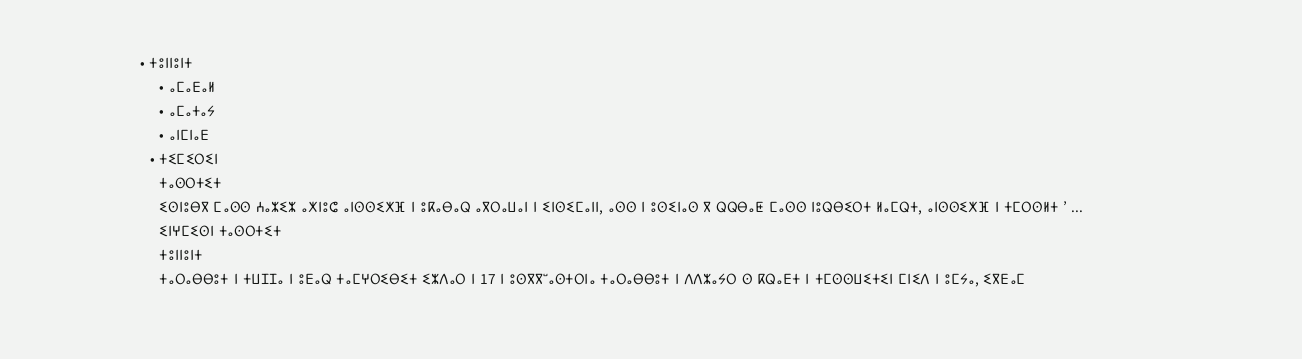• ⵜⵓⵏⵏⵓⵏⵜ
    • ⴰⵎⴰⴹⴰⵍ
    • ⴰⵎⴰⵜⴰⵢ
    • ⴰⵏⵎⵏⴰⴹ
  • ⵜⵉⵎⵉⵔⵉⵏ
    ⵜⴰⵙⵔⵜⵉⵜ
    ⵉⵙⵏⵓⴱⴳ ⵎⴰⵙⵙ ⵄⴰⵣⵉⵣ ⴰⵅⵏⵓⵛ ⴰⵏⵙⵙⵉⵅⴼ ⵏ ⵓⴽⴰⴱⴰⵕ ⴰⴳⵔⴰⵡⴰⵏ ⵏ ⵉⵏⵙⵉⵎⴰⵏⵏ, ⴰⵙⵙ ⵏ ⵓⵙⵉⵏⴰⵙ ⴳ ⵕⵕⴱⴰⵟ ⵎⴰⵙⵙ ⵏⵓⵕⴱⵉⵔⵜ ⵍⴰⵎⵕⵜ, ⴰⵏⵙⵙⵉⵅⴼ ⵏ ⵜⵎⵔⵙⵍⵜ ’ ...
    ⵉⵏⵖⵎⵉⵙⵏ ⵜⴰⵙⵔⵜⵉⵜ
    ⵜⵓⵏⵏⵓⵏⵜ
    ⵜⴰⵔⴰⴱⴱⵓⵜ ⵏ ⵜⵡⵊⵊⴰ ⵏ ⵓⴹⴰⵕ ⵜⴰⵎⵖⵔⵉⴱⵉⵜ ⵉⵣⴷⴰⵔ ⵏ 17 ⵏ ⵓⵙⴳⴳⵯⴰⵙⵜⵔⵏⴰ ⵜⴰⵔⴰⴱⴱⵓⵜ ⵏ ⴷⴷⵣⴰⵢⵔ ⵙ ⴽⵕⴰⴹⵜ ⵏ ⵜⵎⵙⵙⵡⵉⵜⵉⵏ ⵎⵏⵉⴷ ⵏ ⵓⵎⵢⴰ, ⵉⴳⴹⴰⵎ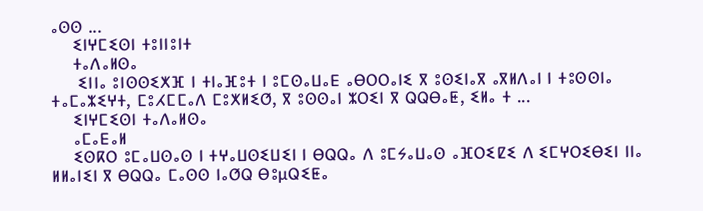ⴰⵙⵙ ...
    ⵉⵏⵖⵎⵉⵙⵏ ⵜⵓⵏⵏⵓⵏⵜ
    ⵜⴰⴷⴰⵍⵙⴰ
     ⵉⵏⵏⴰ ⵓⵏⵙⵙⵉⵅⴼ ⵏ ⵜⵏⴰⴼⵓⵜ ⵏ ⵓⵎⵙⴰⵡⴰⴹ ⴰⴱⵔⵔⴰⵏⵉ ⴳ ⵓⵙⵉⵏⴰⴳ ⴰⴳⵍⴷⴰⵏ ⵏ ⵜⵓⵙⵙⵏⴰ ⵜⴰⵎⴰⵣⵉⵖⵜ, ⵎⵓⵃⵎⵎⴰⴷ ⵎⵓⵅⵍⵉⵚ, ⴳ ⵓⵙⵙⴰⵏ ⵣⵔⵉⵏ ⴳ ⵕⵕⴱⴰⵟ, ⵉⵍⴰ ⵜ ...
    ⵉⵏⵖⵎⵉⵙⵏ ⵜⴰⴷⴰⵍⵙⴰ
    ⴰⵎⴰⴹⴰⵍ
    ⵉⵙⴽⵔ ⵓⵎⴰⵡⵙⴰⵙ ⵏ ⵜⵖⴰⵡⵙⵉⵡⵉⵏ ⵏ ⴱⵕⵕⴰ ⴷ ⵓⵎⵢⴰⵡⴰⵙ ⴰⴼⵔⵉⵇⵉ ⴷ ⵉⵎⵖⵔⵉⴱⵉⵏ ⵏⵏⴰ ⵍⵍⴰⵏⵉⵏ ⴳ ⴱⵕⵕⴰ ⵎⴰⵙⵙ ⵏⴰⵚⵕ ⴱⵓµⵕⵉⵟⴰ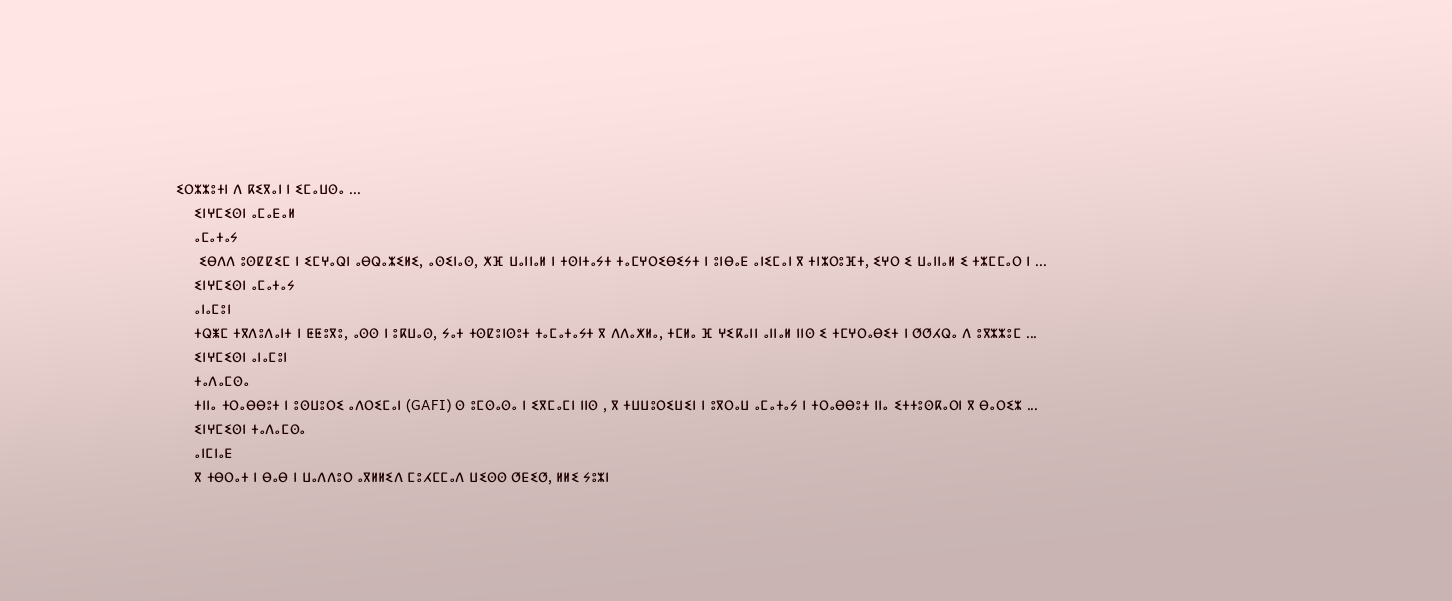ⵉⵔⵣⵣⵓⵜⵏ ⴷ ⴽⵉⴳⴰⵏ ⵏ ⵉⵎⴰⵡⵙⴰ ...
    ⵉⵏⵖⵎⵉⵙⵏ ⴰⵎⴰⴹⴰⵍ
    ⴰⵎⴰⵜⴰⵢ
     ⵉⴱⴷⴷ ⵓⵙⵇⵇⵉⵎ ⵏ ⵉⵎⵖⴰⵕⵏ ⴰⴱⵕⴰⵣⵉⵍⵉ, ⴰⵙⵉⵏⴰⵙ, ⵅⴼ ⵡⴰⵏⵏⴰⵍ ⵏ ⵜⵙⵏⵜⴰⵢⵜ ⵜⴰⵎⵖⵔⵉⴱⵉⵢⵜ ⵏ ⵓⵏⴱⴰⴹ ⴰⵏⵉⵎⴰⵏ ⴳ ⵜⵏⵣⵔⵓⴼⵜ, ⵉⵖⵔ ⵉ ⵡⴰⵏⵏⴰⵍ ⵉ ⵜⵣⵎⵎⴰⵔ ⵏ ...
    ⵉⵏⵖⵎⵉⵙⵏ ⴰⵎⴰⵜⴰⵢ
    ⴰⵏⴰⵎⵓⵏ
    ⵜⵕⵥⵎ ⵜⴳⴷⵓⴷⴰⵏⵜ ⵏ ⵟⵟⵓⴳⵓ, ⴰⵙⵙ ⵏ ⵓⴽⵡⴰⵙ, ⵢⴰⵜ ⵜⵙⵇⵓⵏⵙⵓⵜ ⵜⴰⵎⴰⵜⴰⵢⵜ ⴳ ⴷⴷⴰⵅⵍⴰ, ⵜⵎⵍⴰ ⴼ ⵖⵉⴽⴰⵏⵏ ⴰⵏⵏⴰⵍ ⵏⵏⵙ ⵉ ⵜⵎⵖⵔⴰⴱⵉⵜ ⵏ ⵚⵚⵃⵕⴰ ⴷ ⵓⴳⵣⵣⵓⵎ ...
    ⵉⵏⵖⵎⵉⵙⵏ ⴰⵏⴰⵎⵓⵏ
    ⵜⴰⴷⴰⵎⵙⴰ
    ⵜⵏⵏⴰ ⵜⵔⴰⴱⴱⵓⵜ ⵏ ⵓⵙⵡⵓⵔⵉ ⴰⴷⵔⵉⵎⴰⵏ (GAFI) ⵙ ⵓⵎⵙⴰⵙⴰ ⵏ ⵉⴳⵎⴰⵎⵏ ⵏⵏⵙ , ⴳ ⵜⵡⵡⵓⵔⵉⵡⵉⵏ ⵏ ⵓⴳⵔⴰⵡ ⴰⵎⴰⵜⴰⵢ ⵏ ⵜⵔⴰⴱⴱⵓⵜ ⵏⵏⴰ ⵉⵜⵜⵓⵙⴽⴰⵔⵏ ⴳ ⴱⴰⵔⵉⵣ ...
    ⵉⵏⵖⵎⵉⵙⵏ ⵜⴰⴷⴰⵎⵙⴰ
    ⴰⵏⵎⵏⴰⴹ
    ⴳ ⵜⴱⵔⴰⵜ ⵏ ⴱⴰⴱ ⵏ ⵡⴰⴷⴷⵓⵔ ⴰⴳⵍⵍⵉⴷ ⵎⵓⵃⵎⵎⴰⴷ ⵡⵉⵙⵙ ⵚⴹⵉⵚ, ⵍⵍⵉ ⵢⵓⵣⵏ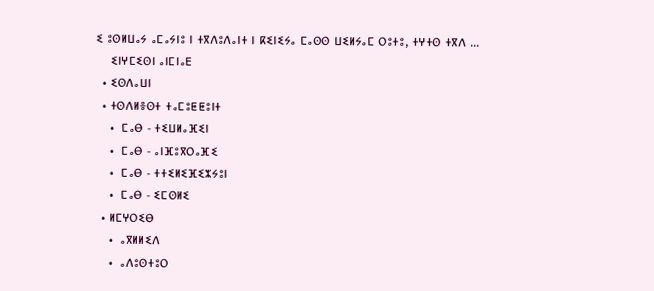ⵉ ⵓⵙⵍⵡⴰⵢ ⴰⵎⴰⵢⵏⵓ ⵏ ⵜⴳⴷⵓⴷⴰⵏⵜ ⵏ ⴽⵉⵏⵉⵢⴰ ⵎⴰⵙⵙ ⵡⵉⵍⵢⴰⵎ ⵔⵓⵜⵓ, ⵜⵖⵜⵙ ⵜⴳⴷ ...
    ⵉⵏⵖⵎⵉⵙⵏ ⴰⵏⵎⵏⴰⴹ
  • ⵉⵙⴷⴰⵡⵏ
  • ⵜⵙⴷⵍⴻⵙⵜ ⵜⴰⵎⵓⵟⵟⵓⵏⵜ
    •  ⵎⴰⴱ - ⵜⵉⵡⵍⴰⴼⵉⵏ
    •  ⵎⴰⴱ - ⴰⵏⴼⵓⴳⵔⴰⴼⵉ
    •  ⵎⴰⴱ - ⵜⵜⵉⵍⵉⴼⵉⵣⵢⵓⵏ
    •  ⵎⴰⴱ - ⵉⵎⵙⵍⵉ
  • ⵍⵎⵖⵔⵉⴱ
    •  ⴰⴳⵍⵍⵉⴷ
    •  ⴰⴷⵓⵙⵜⵓⵔ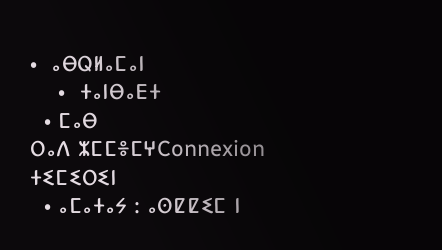•  ⴰⴱⵕⵍⴰⵎⴰⵏ
    •  ⵜⴰⵏⴱⴰⴹⵜ
  • ⵎⴰⴱ
ⵔⴰⴷ ⵣⵎⵎⴻⵎⵖConnexion
ⵜⵉⵎⵉⵔⵉⵏ
  • ⴰⵎⴰⵜⴰⵢ : ⴰⵙⵇⵇⵉⵎ ⵏ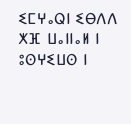ⵉⵎⵖⴰⵕⵏ ⵉⴱⴷⴷ ⵅⴼ ⵡⴰⵏⵏⴰⵍ ⵏ ⵓⵙⵖⵉⵡⵙ ⵏ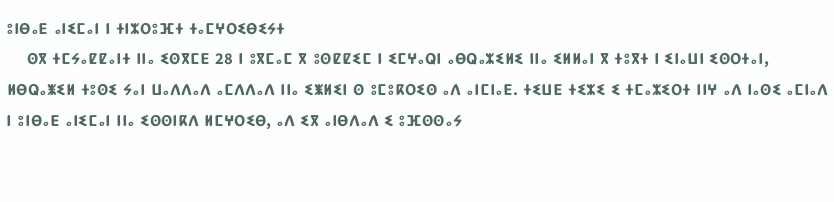ⵓⵏⴱⴰⴹ ⴰⵏⵉⵎⴰⵏ ⵏ ⵜⵏⵣⵔⵓⴼⵜ ⵜⴰⵎⵖⵔⵉⴱⵉⵢⵜ
    ⵙⴳ ⵜⵎⵢⴰⵇⵇⴰⵏⵜ ⵏⵏⴰ ⵉⵙⴳⵎⴹ 28 ⵏ ⵓⴳⵎⴰⵎ ⴳ ⵓⵙⵇⵇⵉⵎ ⵏ ⵉⵎⵖⴰⵕⵏ ⴰⴱⵕⴰⵣⵉⵍⵉ ⵏⵏⴰ ⵉⵍⵍⴰⵏ ⴳ ⵜⵓⴳⵜ ⵏ ⵉⵏⴰⵡⵏ ⵉⵙⵔⵜⴰⵏ, ⵍⴱⵕⴰⵥⵉⵍ ⵜⵓⵙⵉ ⵢⴰⵏ ⵡⴰⴷⴷⴰⴷ ⴰⵎⴷⴷⴰⴷ ⵏⵏⴰ ⵉⵥⵍⵉⵏ ⵙ ⵓⵎⵓⴽⵔⵉⵙ ⴰⴷ ⴰⵏⵎⵏⴰⴹ. ⵜⵉⵡⴹ ⵜⵉⵣⵉ ⵉ ⵜⵎⴰⵣⵉⵔⵜ ⵏⵏⵖ ⴰⴷ ⵏⴰⵙⵉ ⴰⵎⵏⴰⴷ ⵏ ⵓⵏⴱⴰⴹ ⴰⵏⵉⵎⴰⵏ ⵏⵏⴰ ⵉⵙⵙⵏⴽⴷ ⵍⵎⵖⵔⵉⴱ, ⴰⴷ ⵉⴳ ⴰⵏⴱⴷⴰⴷ ⵉ ⵓⴼⵙⵙⴰⵢ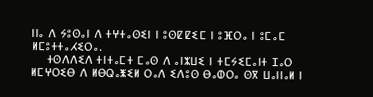ⵏⵏⴰ ⴷ ⵢⵓⵙⴰⵏ ⴷ ⵜⵖⵜⴰⵙⵉⵏ ⵏ ⵓⵙⵇⵇⵉⵎ ⵏ ⵓⴼⵔⴰ ⵏ ⵓⵎⴰⵎ ⵍⵎⵓⵜⵜⴰⵃⵉⵔⴰ.
    ⵜⵙⴷⴷⵉⴷ ⵜⵏⵜⴰⵎⵜ ⵎⴰⵙ ⴷ ⴰⵏⵣⵡⵉ ⵏ ⵜⵎⵢⵉⵎⴰⵏⵜ ⵊⴰⵔ ⵍⵎⵖⵔⵉⴱ ⴷ ⵍⴱⵕⴰⵥⵉⵍ ⵔⴰⴷ ⵉⴷⵓⵙ ⴱⴰⵀⵔⴰ ⵙⴳ ⵡⴰⵏⵏⴰⵍ ⵏ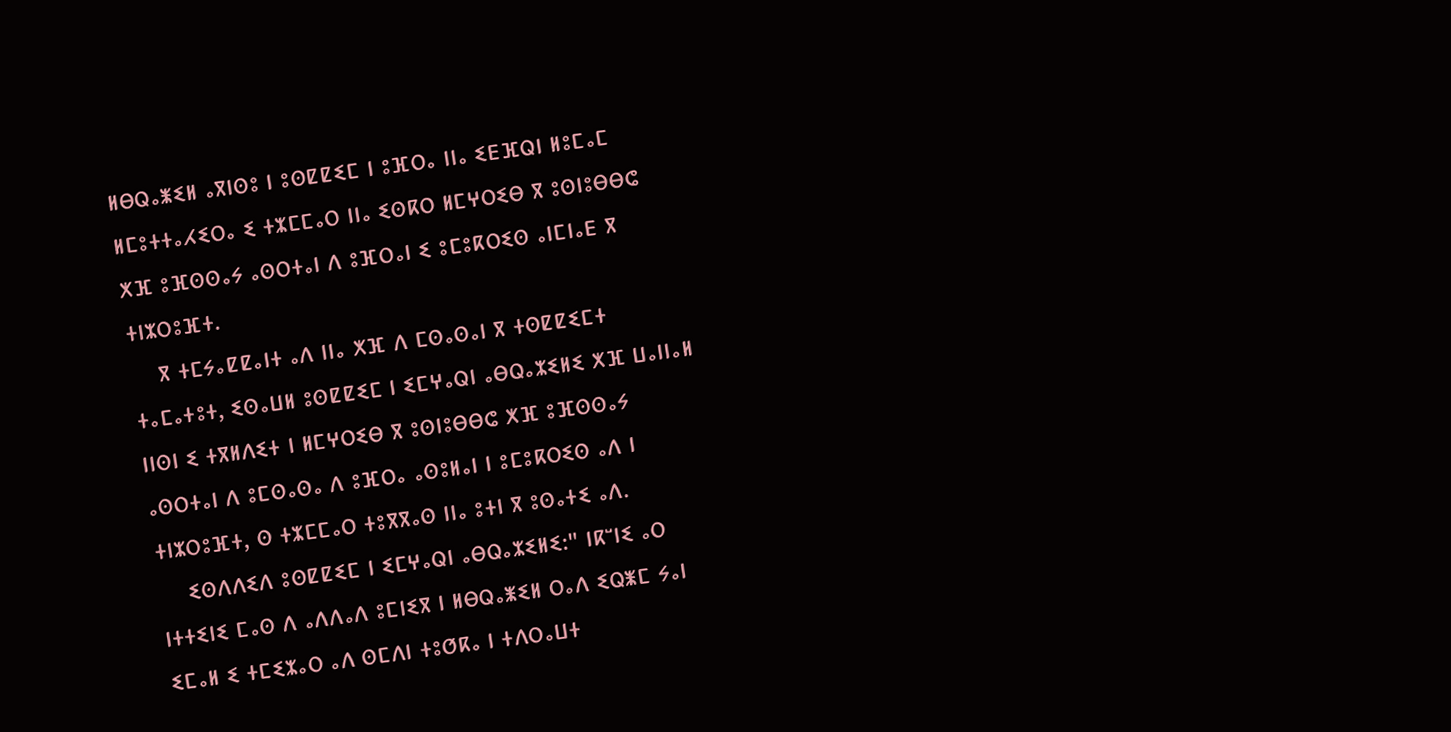ⵍⴱⵕⴰⵥⵉⵍ ⴰⴳⵏⵙⵓ ⵏ ⵓⵙⵇⵇⵉⵎ ⵏ ⵓⴼⵔⴰ ⵏⵏⴰ ⵉⴹⴼⵕⵏ ⵍⵓⵎⴰⵎ ⵍⵎⵓⵜⵜⴰⵃⵉⵔⴰ ⵉ ⵜⵣⵎⵎⴰⵔ ⵏⵏⴰ ⵉⵙⴽⵔ ⵍⵎⵖⵔⵉⴱ ⴳ ⵓⵙⵏⵓⴱⴱⵛ ⵅⴼ ⵓⴼⵙⵙⴰⵢ ⴰⵙⵔⵜⴰⵏ ⴷ ⵓⴼⵔⴰⵏ ⵉ ⵓⵎⵓⴽⵔⵉⵙ ⴰⵏⵎⵏⴰⴹ ⴳ ⵜⵏⵣⵔⵓⴼⵜ.
    ⴳ ⵜⵎⵢⴰⵇⵇⴰⵏⵜ ⴰⴷ ⵏⵏⴰ ⵅⴼ ⴷ ⵎⵙⴰⵙⴰⵏ ⴳ ⵜⵙⵇⵇⵉⵎⵜ ⵜⴰⵎⴰⵜⵓⵜ, ⵉⵙⴰⵡⵍ ⵓⵙⵇⵇⵉⵎ ⵏ ⵉⵎⵖⴰⵕⵏ ⴰⴱⵕⴰⵣⵉⵍⵉ ⵅⴼ ⵡⴰⵏⵏⴰⵍ ⵏⵏⵙⵏ ⵉ ⵜⴳⵍⴷⵉⵜ ⵏ ⵍⵎⵖⵔⵉⴱ ⴳ ⵓⵙⵏⵓⴱⴱⵛ ⵅⴼ ⵓⴼⵙⵙⴰⵢ ⴰⵙⵔⵜⴰⵏ ⴷ ⵓⵎⵙⴰⵙⴰ ⴷ ⵓⴼⵔⴰ ⴰⵙⵓⵍⴰⵏ ⵏ ⵓⵎⵓⴽⵔⵉⵙ ⴰⴷ ⵏ ⵜⵏⵣⵔⵓⴼⵜ, ⵙ ⵜⵣⵎⵎⴰⵔ ⵜⵓⴳⴳⴰⵙ ⵏⵏⴰ ⵓⵜⵏ ⴳ ⵓⵙⴰⵜⵉ ⴰⴷ.
    ⵉⵙⴷⴷⵉⴷ ⵓⵙⵇⵇⵉⵎ ⵏ ⵉⵎⵖⴰⵕⵏ ⴰⴱⵕⴰⵣⵉⵍⵉ:" ⵏⴽⵯⵏⵉ ⴰⵔ ⵏⵜⵜⵉⵏⵉ ⵎⴰⵙ ⴷ ⴰⴷⴷⴰⴷ ⵓⵎⵏⵉⴳ ⵏ ⵍⴱⵕⴰⵥⵉⵍ ⵔⴰⴷ ⵉⵕⵥⵎ ⵢⴰⵏ ⵉⵎⴰⵍ ⵉ ⵜⵎⵉⵣⴰⵔ ⴰⴷ ⵙⵎⴷⵏ ⵜⵓⵚⴽⴰ ⵏ ⵜⴷⵔⴰⵡⵜ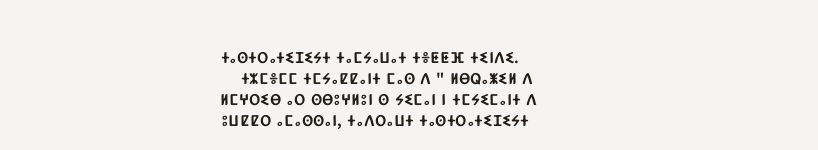ⵜⴰⵙⵜⵔⴰⵜⵉⵊⵉⵢⵜ ⵜⴰⵎⵢⴰⵡⴰⵜ ⵜⴻⵟⵟⴼ ⵜⵉⵏⴷⵉ.
    ⵜⵣⵎⴻⵎⵎ ⵜⵎⵢⴰⵇⵇⴰⵏⵜ ⵎⴰⵙ ⴷ " ⵍⴱⵕⴰⵥⵉⵍ ⴷ ⵍⵎⵖⵔⵉⴱ ⴰⵔ ⵙⴱⵓⵖⵍⵓⵏ ⵙ ⵢⵉⵎⴰⵏ ⵏ ⵜⵎⵢⵉⵎⴰⵏⵜ ⴷ ⵓⵡⵇⵇⵔ ⴰⵎⴰⵙⵙⴰⵏ, ⵜⴰⴷⵔⴰⵡⵜ ⵜⴰⵙⵜⵔⴰⵜⵉⵊⵉⵢⵜ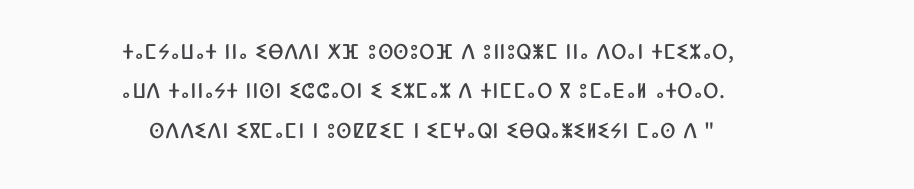ⵜⴰⵎⵢⴰⵡⴰⵜ ⵏⵏⴰ ⵉⴱⴷⴷⵏ ⵅⴼ ⵓⵙⵙⵓⵔⴼ ⴷ ⵓⵏⵏⵓⵕⵥⵎ ⵏⵏⴰ ⴷⵔⴰⵏ ⵜⵎⵉⵣⴰⵔ, ⴰⵡⴷ ⵜⴰⵏⵏⴰⵢⵜ ⵏⵏⵙⵏ ⵉⵛⵛⴰⵔⵏ ⵉ ⵉⵣⵎⴰⵣ ⴷ ⵜⵏⵎⵎⴰⵔ ⴳ ⵓⵎⴰⴹⴰⵍ ⴰⵜⵔⴰⵔ.
    ⵙⴷⴷⵉⴷⵏ ⵉⴳⵎⴰⵎⵏ ⵏ ⵓⵙⵇⵇⵉⵎ ⵏ ⵉⵎⵖⴰⵕⵏ ⵉⴱⵕⴰⵥⵉⵍⵉⵢⵏ ⵎⴰⵙ ⴷ "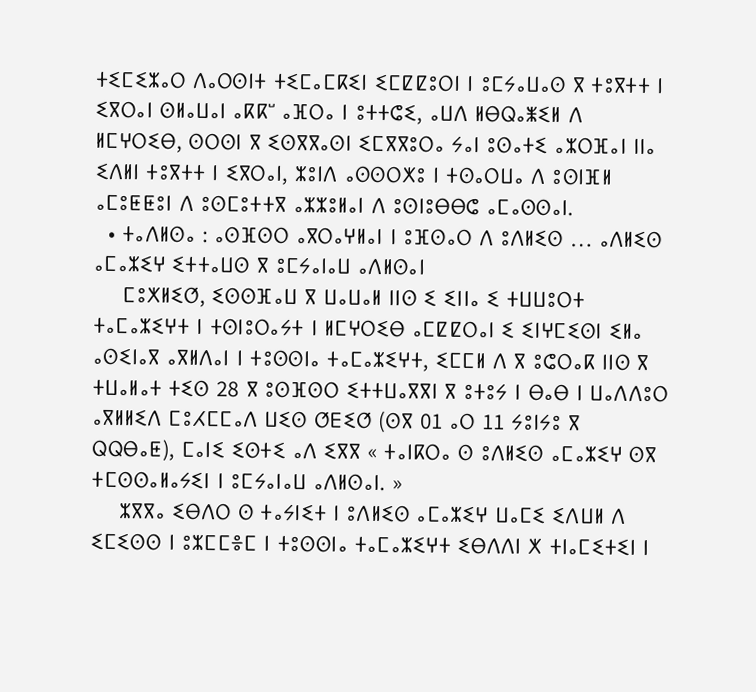ⵜⵉⵎⵉⵣⴰⵔ ⴷⴰⵔⵙⵏⵜ ⵜⵉⵎⴰⵎⴽⵉⵏ ⵉⵎⵇⵇⵓⵔⵏ ⵏ ⵓⵎⵢⴰⵡⴰⵙ ⴳ ⵜⵓⴳⵜⵜ ⵏ ⵉⴳⵔⴰⵏ ⵙⵍⴰⵡⴰⵏ ⴰⴽⴽⵯ ⴰⴼⵔⴰ ⵏ ⵓⵜⵜⵛⵉ, ⴰⵡⴷ ⵍⴱⵕⴰⵥⵉⵍ ⴷ ⵍⵎⵖⵔⵉⴱ, ⵙⵔⵙⵏ ⴳ ⵉⵙⴳⴳⴰⵙⵏ ⵉⵎⴳⴳⵓⵔⴰ ⵢⴰⵏ ⵓⵙⴰⵜⵉ ⴰⵣⵔⴼⴰⵏ ⵏⵏⴰ ⵉⴷⵍⵏ ⵜⵓⴳⵜⵜ ⵏ ⵉⴳⵔⴰⵏ, ⵣⵓⵏⴷ ⴰⵙⵙⵔⵅⵓ ⵏ ⵜⵙⴰⵔⵡⴰ ⴷ ⵓⵙⵏⴼⵍ ⴰⵎⵓⵟⵟⵓⵏ ⴷ ⵓⵙⵎⵓⵜⵜⴳ ⴰⵣⵣⵓⵍⴰⵏ ⴷ ⵓⵙⵏⵓⴱⴱⵛ ⴰⵎⴰⵙⵙⴰⵏ.
  • ⵜⴰⴷⵍⵙⴰ : ⴰⵙⴼⵙⵔ ⴰⴳⵔⴰⵖⵍⴰⵏ ⵏ ⵓⴼⵙⴰⵔ ⴷ ⵓⴷⵍⵉⵙ … ⴰⴷⵍⵉⵙ ⴰⵎⴰⵣⵉⵖ ⵉⵜⵜⴰⵡⵙ ⴳ ⵓⵎⵢⴰⵏⴰⵡ ⴰⴷⵍⵙⴰⵏ
    ⵎⵓⵅⵍⵉⵚ, ⵉⵙⵙⴼⴰⵡ ⴳ ⵡⴰⵡⴰⵍ ⵏⵏⵙ ⵉ ⵉⵏⵏⴰ ⵉ ⵜⵡⵡⵓⵔⵜ ⵜⴰⵎⴰⵣⵉⵖⵜ ⵏ ⵜⵙⵏⵓⵔⴰⵢⵜ ⵏ ⵍⵎⵖⵔⵉⴱ ⴰⵎⵇⵇⵔⴰⵏ ⵉ ⵉⵏⵖⵎⵉⵙⵏ ⵉⵍⴰ ⴰⵙⵉⵏⴰⴳ ⴰⴳⵍⴷⴰⵏ ⵏ ⵜⵓⵙⵙⵏⴰ ⵜⴰⵎⴰⵣⵉⵖⵜ, ⵉⵎⵎⵍ ⴷ ⴳ ⵓⵛⵔⴰⴽ ⵏⵏⵙ ⴳ ⵜⵡⴰⵍⴰⵜ ⵜⵉⵙ 28 ⴳ ⵓⵙⴼⵙⵔ ⵉⵜⵜⵡⴰⴳⴳⵏ ⴳ ⵓⵜⵓⵢ ⵏ ⴱⴰⴱ ⵏ ⵡⴰⴷⴷⵓⵔ ⴰⴳⵍⵍⵉⴷ ⵎⵓⵃⵎⵎⴰⴷ ⵡⵉⵙ ⵚⴹⵉⵚ (ⵙⴳ 01 ⴰⵔ 11 ⵢⵓⵏⵢⵓ ⴳ ⵕⵕⴱⴰⵟ), ⵎⴰⵏⵉ ⵉⵙⵜⵉ ⴰⴷ ⵉⴳⴳ « ⵜⴰⵏⴽⵔⴰ ⵙ ⵓⴷⵍⵉⵙ ⴰⵎⴰⵣⵉⵖ ⵙⴳ ⵜⵎⵙⵙⴰⵍⴰⵢⵉⵏ ⵏ ⵓⵎⵢⴰⵏⴰⵡ ⴰⴷⵍⵙⴰⵏ. »
    ⵣⴳⴳⴰ ⵉⴱⴷⵔ ⵙ ⵜⴰⵢⵏⵉⵜ ⵏ ⵓⴷⵍⵉⵙ ⴰⵎⴰⵣⵉⵖ ⵡⴰⵎⵉ ⵉⴷⵡⵍ ⴷ ⵉⵎⵉⵙⵙ ⵏ ⵓⵣⵎⵎⴻⵎ ⵏ ⵜⵓⵙⵙⵏⴰ ⵜⴰⵎⴰⵣⵉⵖⵜ ⵉⴱⴷⴷⵏ ⵅ ⵜⵏⴰⵎⵉⵜⵉⵏ ⵏ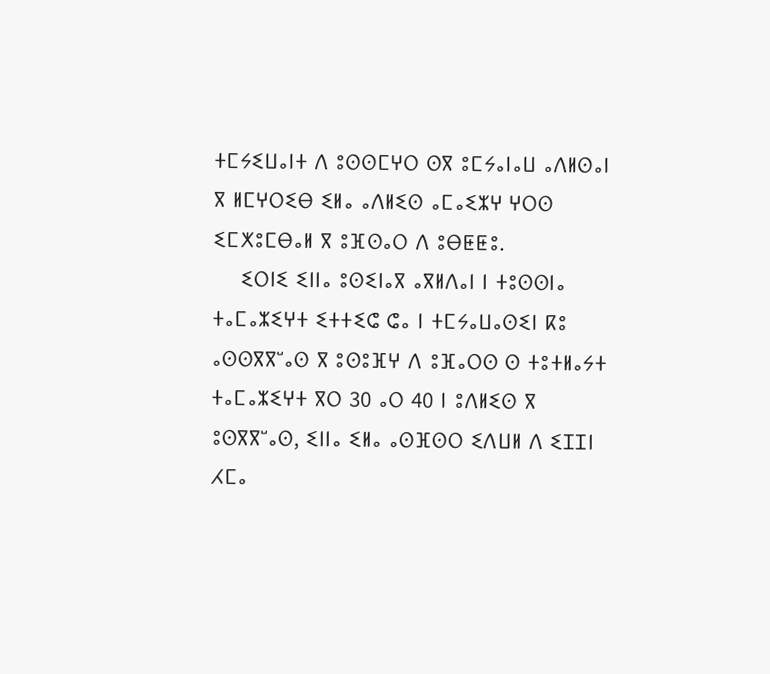ⵜⵎⵢⵉⵡⴰⵏⵜ ⴷ ⵓⵙⵙⵎⵖⵔ ⵙⴳ ⵓⵎⵢⴰⵏⴰⵡ ⴰⴷⵍⵙⴰⵏ ⴳ ⵍⵎⵖⵔⵉⴱ ⵉⵍⴰ ⴰⴷⵍⵉⵙ ⴰⵎⴰⵉⵣⵖ ⵖⵔⵙ ⵉⵎⵅⵓⵎⴱⴰⵍ ⴳ ⵓⴼⵙⴰⵔ ⴷ ⵓⴱⵟⵟⵓ.
    ⵉⵔⵏⵉ ⵉⵏⵏⴰ ⵓⵙⵉⵏⴰⴳ ⴰⴳⵍⴷⴰⵏ ⵏ ⵜⵓⵙⵙⵏⴰ ⵜⴰⵎⴰⵣⵉⵖⵜ ⵉⵜⵜⵉⵛ ⵛⴰ ⵏ ⵜⵎⵢⴰⵡⴰⵙⵉⵏ ⴽⵓ ⴰⵙⵙⴳⴳⵯⴰⵙ ⴳ ⵓⵙⵓⴼⵖ ⴷ ⵓⴼⴰⵔⵙ ⵙ ⵜⵓⵜⵍⴰⵢⵜ ⵜⴰⵎⴰⵣⵉⵖⵜ ⴳⵔ 30 ⴰⵔ 40 ⵏ ⵓⴷⵍⵉⵙ ⴳ ⵓⵙⴳⴳⵯⴰⵙ, ⵉⵏⵏⴰ ⵉⵍⴰ ⴰⵙⴼⵙⵔ ⵉⴷⵡⵍ ⴷ ⵉⵊⵊⵏ ⵃⵎⴰ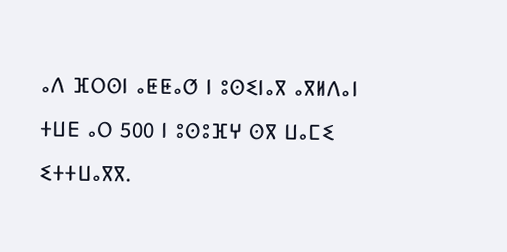ⴰⴷ ⴼⵔⵙⵏ ⴰⵟⵟⴰⵚ ⵏ ⵓⵙⵉⵏⴰⴳ ⴰⴳⵍⴷⴰⵏ ⵜⵡⴹ ⴰⵔ 500 ⵏ ⵓⵙⵓⴼⵖ ⵙⴳ ⵡⴰⵎⵉ ⵉⵜⵜⵡⴰⴳⴳ.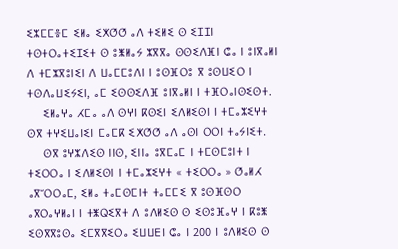ⵉⵣⵎⵎⴻⵎ ⵉⵍⴰ ⵉⵅⵚⵚ ⴰⴷ ⵜⵉⵍⵉ ⵙ ⵉⵊⵊⵏ ⵜⵙⵜⵔⴰⵜⵉⵊⵉⵜ ⵙ ⵓⵥⵍⴰⵢ ⵣⴳⴳⴰ ⵙⵙⵉⴷⴼⵏ ⵛⴰ ⵏ ⵓⵏⴳⴰⵍⵏ ⴷ ⵜⵎⵣⴳⵓⵏⵉⵏ ⴷ ⵡⴰⵎⵎⵓⴷⵏ ⵏ ⵓⵙⴼⵔⵓ ⴳ ⵓⵙⵡⵉⵔ ⵏ ⵜⵙⴷⴰⵡⵉⵢⵉⵏ, ⴰⵎ ⵉⵙⵙⵉⴷⴼ ⵓⵏⴳⴰⵍⵏ ⵏ ⵜⴼⵔⴰⵏⵙⵉⵙⵜ.
    ⵉⵍⴰⵖⴰ ⵃⵎⴰ ⴰⴷ ⵙⵖⵏ ⴽⵙⵉⵏ ⵉⴷⵍⵉⵙⵏ ⵏ ⵜⵎⴰⵣⵉⵖⵜ ⵙⴳ ⵜⵖⵉⵡⴰⵏⵉⵏ ⵎⴰⵎⴽ ⵉⵅⵚⵚ ⴰⴷ ⴰⵙⵏ ⵔⵔⵏ ⵜⴰⵢⵏⵉⵜ.
    ⵙⴳ ⵓⵖⵣⴷⵉⵙ ⵏⵏⵙ, ⵉⵏⵏⴰ ⵓⴳⵎⴰⵎ ⵏ ⵜⵎⵙⵎⵓⵏⵜ ⵏ ⵜⵉⵔⵔⴰ ⵏ ⵉⴷⵍⵉⵙⵏ ⵏ ⵜⵎⴰⵣⵉⵖⵜ « ⵜⵉⵔⵔⴰ » ⵚⴰⵍⵃ ⴰⴳⵯⵔⵔⴰⵎ, ⵉⵍⴰ ⵜⴰⵎⵙⵎⵏⵜ ⵜⴰⵎⵎⵉ ⴳ ⵓⵙⴼⵙⵔ ⴰⴳⵔⴰⵖⵍⴰⵏ ⵏ ⵜⵥⵕⵉⴳⵜ ⴷ ⵓⴷⵍⵉⵙ ⵙ ⵉⵙⵓⴼⴰⵖ ⵏ ⴽⵓⵥ ⵉⵙⴳⴳⵓⵙⴰ ⵉⵎⴳⴳⵉⵔⴰ ⵉⵡⵡⴹⵏ ⵛⴰ ⵏ 200 ⵏ ⵓⴷⵍⵉⵙ ⵙ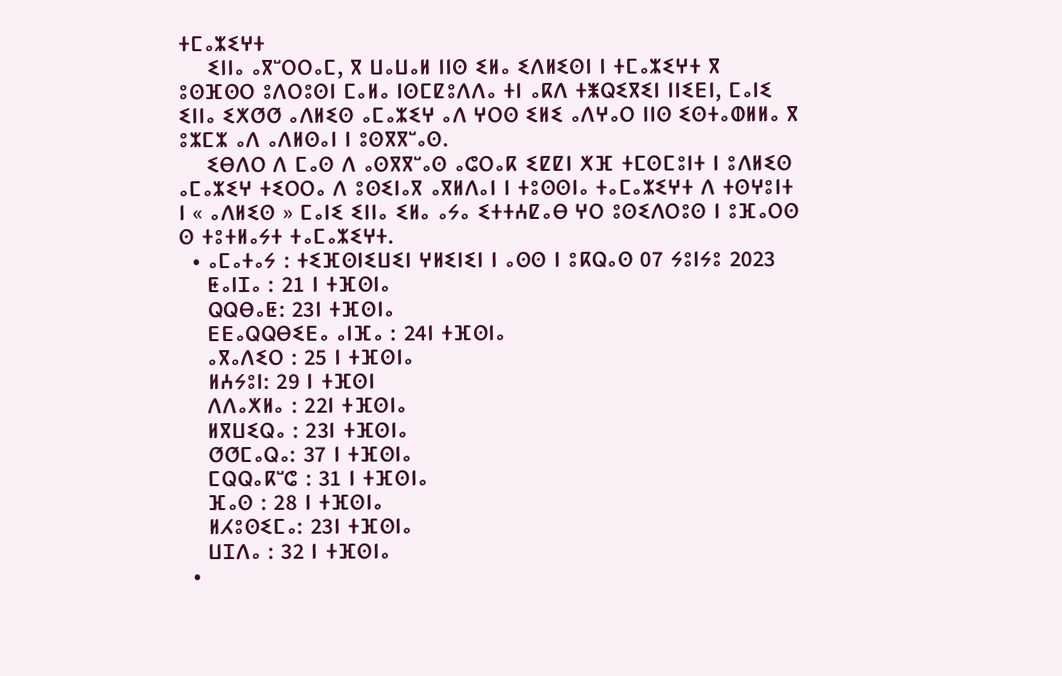ⵜⵎⴰⵣⵉⵖⵜ
    ⵉⵏⵏⴰ ⴰⴳⵯⵔⵔⴰⵎ, ⴳ ⵡⴰⵡⴰⵍ ⵏⵏⵙ ⵉⵍⴰ ⵉⴷⵍⵉⵙⵏ ⵏ ⵜⵎⴰⵣⵉⵖⵜ ⴳ ⵓⵙⴼⵙⵔ ⵓⴷⵔⵓⵙⵏ ⵎⴰⵍⴰ ⵏⵙⵎⵇⵓⴷⴷⴰ ⵜⵏ ⴰⴽⴷ ⵜⵥⵕⵉⴳⵉⵏ ⵏⵏⵉⴹⵏ, ⵎⴰⵏⵉ ⵉⵏⵏⴰ ⵉⵅⵚⵚ ⴰⴷⵍⵉⵙ ⴰⵎⴰⵣⵉⵖ ⴰⴷ ⵖⵔⵙ ⵉⵍⵉ ⴰⴷⵖⴰⵔ ⵏⵏⵙ ⵉⵙⵜⴰⵀⵍⵍⴰ ⴳ ⵓⵣⵎⵣ ⴰⴷ ⴰⴷⵍⵙⴰⵏ ⵏ ⵓⵙⴳⴳⵯⴰⵙ.
    ⵉⴱⴷⵔ ⴷ ⵎⴰⵙ ⴷ ⴰⵙⴳⴳⵯⴰⵙ ⴰⵛⵔⴰⴽ ⵉⵇⵇⵏ ⵅⴼ ⵜⵎⵙⵎⵓⵏⵜ ⵏ ⵓⴷⵍⵉⵙ ⴰⵎⴰⵣⵉⵖ ⵜⵉⵔⵔⴰ ⴷ ⵓⵙⵉⵏⴰⴳ ⴰⴳⵍⴷⴰⵏ ⵏ ⵜⵓⵙⵙⵏⴰ ⵜⴰⵎⴰⵣⵉⵖⵜ ⴷ ⵜⵙⵖⵓⵏⵜ ⵏ « ⴰⴷⵍⵉⵙ » ⵎⴰⵏⵉ ⵉⵏⵏⴰ ⵉⵍⴰ ⴰⵢⴰ ⵉⵜⵜⵄⵇⴰⴱ ⵖⵔ ⵓⵙⵉⴷⵔⵓⵙ ⵏ ⵓⴼⴰⵔⵙ ⵙ ⵜⵓⵜⵍⴰⵢⵜ ⵜⴰⵎⴰⵣⵉⵖⵜ.
  • ⴰⵎⴰⵜⴰⵢ : ⵜⵉⴼⵙⵏⵉⵡⵉⵏ ⵖⵍⵉⵏⵉⵏ ⵏ ⴰⵙⵙ ⵏ ⵓⴽⵕⴰⵙ 07 ⵢⵓⵏⵢⵓ 2023
    ⵟⴰⵏⵊⴰ : 21 ⵏ ⵜⴼⵙⵏⴰ
    ⵕⵕⴱⴰⵟ: 23ⵏ ⵜⴼⵙⵏⴰ
    ⴹⴹⴰⵕⵕⴱⵉⴹⴰ ⴰⵏⴼⴰ : 24ⵏ ⵜⴼⵙⵏⴰ
    ⴰⴳⴰⴷⵉⵔ : 25 ⵏ ⵜⴼⵙⵏⴰ
    ⵍⵄⵢⵓⵏ: 29 ⵏ ⵜⴼⵙⵏ
    ⴷⴷⴰⵅⵍⴰ : 22ⵏ ⵜⴼⵙⵏⴰ
    ⵍⴳⵡⵉⵕⴰ : 23ⵏ ⵜⴼⵙⵏⴰ
    ⵚⵚⵎⴰⵕⴰ: 37 ⵏ ⵜⴼⵙⵏⴰ
    ⵎⵕⵕⴰⴽⵯⵛ : 31 ⵏ ⵜⴼⵙⵏⴰ
    ⴼⴰⵙ : 28 ⵏ ⵜⴼⵙⵏⴰ
    ⵍⵃⵓⵙⵉⵎⴰ: 23ⵏ ⵜⴼⵙⵏⴰ
    ⵡⵊⴷⴰ : 32 ⵏ ⵜⴼⵙⵏⴰ
  •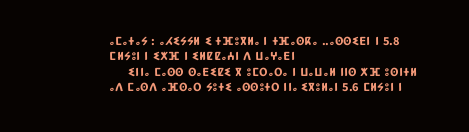ⴰⵎⴰⵜⴰⵢ : ⴰⵃⵉⵢⵢⵍ ⵉ ⵜⴼⵓⴳⵍⴰ ⵏ ⵜⴼⴰⵙⴽⴰ ..ⴰⵙⵙⵉⴹⵏ ⵏ 5.8 ⵎⵍⵢⵓⵏ ⵏ ⵉⵅⴼ ⵏ ⵉⵍⵇⵇⴰⵄⵏ ⴷ ⵡⴰⵖⴰⴹⵏ
     ⵉⵏⵏⴰ ⵎⴰⵙⵙ ⵙⴰⴹⵉⵇⵉ ⴳ ⵓⵎⵔⴰⵔⴰ ⵏ ⵡⴰⵡⴰⵍ ⵏⵏⵙ ⵅⴼ ⵓⵙⵏⵜⵍ ⴰⴷ ⵎⴰⵙⴷ ⴰⴼⵙⴰⵔ ⵢⵓⵜⵉ ⴰⵙⵙⵓⵜⵔ ⵏⵏⴰ ⵉⴳⵓⵍⴰⵏ 5.6 ⵎⵍⵢⵓⵏ ⵏ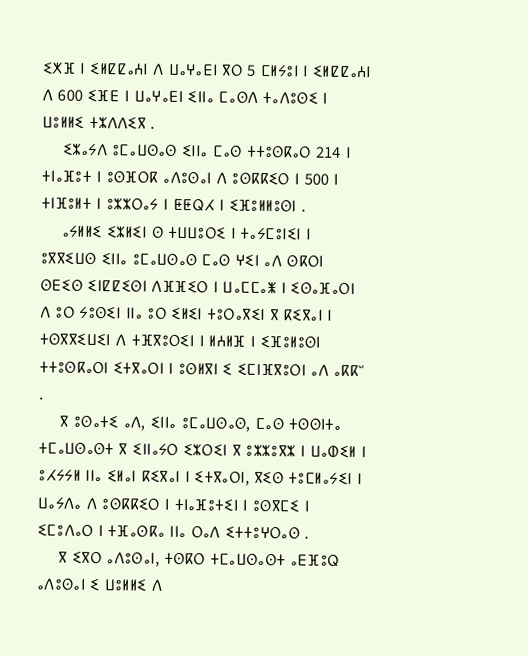ⵉⵅⴼ ⵏ ⵉⵍⵇⵇⴰⵄⵏ ⴷ ⵡⴰⵖⴰⴹⵏ ⴳⵔ 5 ⵎⵍⵢⵓⵏ ⵏ ⵉⵍⵇⵇⴰⵄⵏ ⴷ 600 ⵉⴼⴹ ⵏ ⵡⴰⵖⴰⴹⵏ ⵉⵏⵏⴰ ⵎⴰⵙⴷ ⵜⴰⴷⵓⵙⵉ ⵏ ⵡⵓⵍⵍⵉ ⵜⵣⴷⴷⵉⴳ .
    ⵉⵣⴰⵢⴷ ⵓⵎⴰⵡⵙⴰⵙ ⵉⵏⵏⴰ ⵎⴰⵙ ⵜⵜⵓⵙⴽⴰⵔ 214 ⵏ ⵜⵏⴰⴼⵓⵜ ⵏ ⵓⵙⴼⵔⴽ ⴰⴷⵓⵙⴰⵏ ⴷ ⵓⵙⴽⴽⵉⵔ ⵏ 500 ⵏ ⵜⵏⴼⵓⵍⵜ ⵏ ⵓⵣⵣⵔⴰⵢ ⵏ ⵟⵟⵕⵃ ⵏ ⵉⴼⵓⵍⵍⵓⵙⵏ .
    ⴰⵢⵍⵍⵉ ⵉⵣⵍⵉⵏ ⵙ ⵜⵡⵡⵓⵔⵉ ⵏ ⵜⴰⵢⵎⵓⵏⵉⵏ ⵏ ⵓⴳⴳⵉⵡⵙ ⵉⵏⵏⴰ ⵓⵎⴰⵡⵙⴰⵙ ⵎⴰⵙ ⵖⵉⵏ ⴰⴷ ⵙⴽⵔⵏ ⵙⴹⵉⵙ ⵉⵏⵇⵇⵉⵙⵏ ⴷⴼⴼⵉⵔ ⵏ ⵡⴰⵎⵎⴰⵥ ⵏ ⵉⵙⴰⴼⴰⵔⵏ ⴷ ⵓⵔ ⵢⵓⵙⵉⵏ ⵏⵏⴰ ⵓⵔ ⵉⵍⵉⵏ ⵜⵓⵔⴰⴳⵉⵏ ⴳ ⴽⵉⴳⴰⵏ ⵏ ⵜⵙⴳⴳⵉⵡⵉⵏ ⴷ ⵜⴼⴳⵓⵔⵉⵏ ⵏ ⵍⵄⵍⴼ ⵏ ⵉⴼⵓⵍⵓⵙⵏ ⵜⵜⵓⵙⴽⴰⵔⵏ ⵉⵜⴳⴰⵔⵏ ⵏ ⵓⵙⵍⴳⵏ ⵉ ⵉⵎⵏⴼⴳⵓⵔⵏ ⴰⴷ ⴰⴽⴽⵯ .
    ⴳ ⵓⵙⴰⵜⵉ ⴰⴷ, ⵉⵏⵏⴰ ⵓⵎⴰⵡⵙⴰⵙ, ⵎⴰⵙ ⵜⵙⵙⵏⵜⴰ ⵜⵎⴰⵡⵙⴰⵙⵜ ⴳ ⵉⵏⵏⴰⵢⵔ ⵉⵣⵔⵉⵏ ⴳ ⵓⵣⵣⵓⴳⵣ ⵏ ⵡⴰⵀⵉⵍ ⵏ ⵓⵃⵢⵢⵍ ⵏⵏⴰ ⵉⵍⴰⵏ ⴽⵉⴳⴰⵏ ⵏ ⵉⵜⴳⴰⵔⵏ, ⴳⵉⵙ ⵜⵓⵎⵍⴰⵢⵉⵏ ⵏ ⵡⴰⵢⴷⴰ ⴷ ⵓⵙⴽⴽⵉⵔ ⵏ ⵜⵏⴰⴼⵓⵜⵉⵏ ⵏ ⵓⵙⴳⵎⵉ ⵏ ⵉⵎⵓⴷⴰⵔ ⵏ ⵜⴼⴰⵙⴽⴰ ⵏⵏⴰ ⵔⴰⴷ ⵉⵜⵜⵓⵖⵔⴰⵙ .
    ⴳ ⵉⴳⵔ ⴰⴷⵓⵙⴰⵏ, ⵜⵙⴽⵔ ⵜⵎⴰⵡⵙⴰⵙⵜ ⴰⴹⴼⵓⵕ ⴰⴷⵓⵙⴰⵏ ⵉ ⵡⵓⵍⵍⵉ ⴷ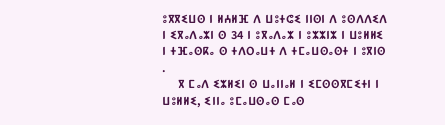ⵓⴳⴳⵉⵡⵙ ⵏ ⵍⵄⵍⴼ ⴷ ⵡⵓⵜⵛⵉ ⵏⵏⵙⵏ ⴷ ⵓⵙⴷⴷⵉⴷ ⵏ ⵉⴳⴰⴷⴰⵣⵏ ⵙ 34 ⵏ ⵓⴳⴰⴷⴰⵣ ⵏ ⵓⵣⵣⵏⵣ ⵏ ⵡⵓⵍⵍⵉ ⵏ ⵜⴼⴰⵙⴽⴰ ⵙ ⵜⴷⵔⴰⵡⵜ ⴷ ⵜⵎⴰⵡⵙⴰⵙⵜ ⵏ ⵓⴳⵏⵙ .
    ⴳ ⵎⴰⴷ ⵉⵣⵍⵉⵏ ⵙ ⵡⴰⵏⵏⴰⵍ ⵏ ⵉⵎⵙⵙⴳⵎⵉⵜⵏ ⵏ ⵡⵓⵍⵍⵉ, ⵉⵏⵏⴰ ⵓⵎⴰⵡⵙⴰⵙ ⵎⴰⵙ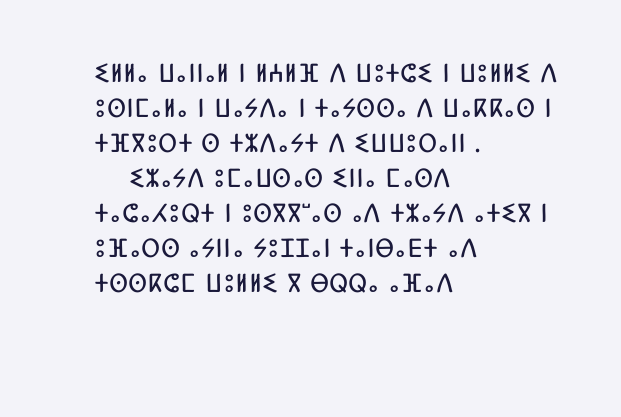ⵉⵍⵍⴰ ⵡⴰⵏⵏⴰⵍ ⵏ ⵍⵄⵍⴼ ⴷ ⵡⵓⵜⵛⵉ ⵏ ⵡⵓⵍⵍⵉ ⴷ ⵓⵙⵏⵎⴰⵍⴰ ⵏ ⵡⴰⵢⴷⴰ ⵏ ⵜⴰⵢⵙⵙⴰ ⴷ ⵡⴰⴽⴽⴰⵙ ⵏ ⵜⴼⴳⵓⵔⵜ ⵙ ⵜⵣⴷⴰⵢⵜ ⴷ ⵉⵡⵡⵓⵔⴰⵏⵏ .
    ⵉⵣⴰⵢⴷ ⵓⵎⴰⵡⵙⴰⵙ ⵉⵏⵏⴰ ⵎⴰⵙⴷ ⵜⴰⵛⴰⵃⵓⵕⵜ ⵏ ⵓⵙⴳⴳⵯⴰⵙ ⴰⴷ ⵜⵣⴰⵢⴷ ⴰⵜⵉⴳ ⵏ ⵓⴼⴰⵔⵙ ⴰⵢⵏⵏⴰ ⵢⵓⵊⵊⴰⵏ ⵜⴰⵏⴱⴰⴹⵜ ⴰⴷ ⵜⵙⵙⴽⵛⵎ ⵡⵓⵍⵍⵉ ⴳ ⴱⵕⵕⴰ ⴰⴼⴰⴷ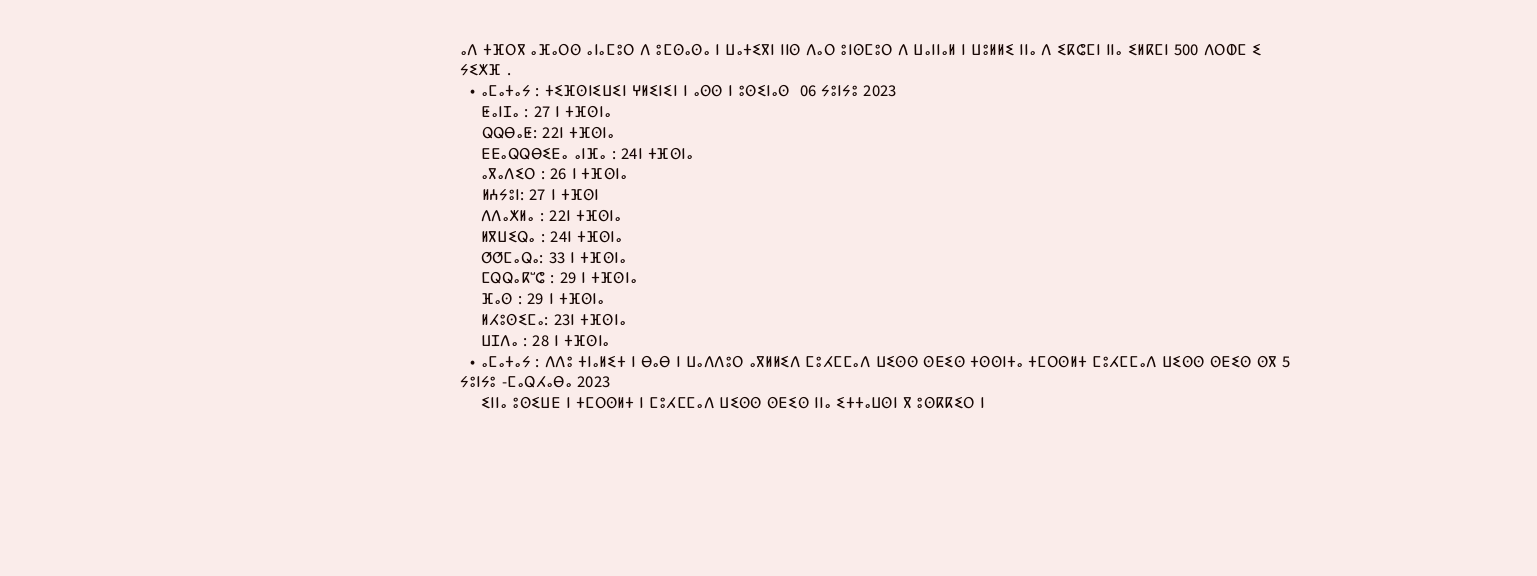ⴰⴷ ⵜⴼⵔⴳ ⴰⴼⴰⵔⵙ ⴰⵏⴰⵎⵓⵔ ⴷ ⵓⵎⵙⴰⵙⴰ ⵏ ⵡⴰⵜⵉⴳⵏ ⵏⵏⵙ ⴷⴰⵔ ⵓⵏⵙⵎⵓⵔ ⴷ ⵡⴰⵏⵏⴰⵍ ⵏ ⵡⵓⵍⵍⵉ ⵏⵏⴰ ⴷ ⵉⴽⵛⵎⵏ ⵏⵏⴰ ⵉⵍⴽⵎⵏ 500 ⴷⵔⵀⵎ ⵉ ⵢⵉⵅⴼ .
  • ⴰⵎⴰⵜⴰⵢ : ⵜⵉⴼⵙⵏⵉⵡⵉⵏ ⵖⵍⵉⵏⵉⵏ ⵏ ⴰⵙⵙ ⵏ ⵓⵙⵉⵏⴰⵙ  06 ⵢⵓⵏⵢⵓ 2023
    ⵟⴰⵏⵊⴰ : 27 ⵏ ⵜⴼⵙⵏⴰ
    ⵕⵕⴱⴰⵟ: 22ⵏ ⵜⴼⵙⵏⴰ
    ⴹⴹⴰⵕⵕⴱⵉⴹⴰ ⴰⵏⴼⴰ : 24ⵏ ⵜⴼⵙⵏⴰ
    ⴰⴳⴰⴷⵉⵔ : 26 ⵏ ⵜⴼⵙⵏⴰ
    ⵍⵄⵢⵓⵏ: 27 ⵏ ⵜⴼⵙⵏ
    ⴷⴷⴰⵅⵍⴰ : 22ⵏ ⵜⴼⵙⵏⴰ
    ⵍⴳⵡⵉⵕⴰ : 24ⵏ ⵜⴼⵙⵏⴰ
    ⵚⵚⵎⴰⵕⴰ: 33 ⵏ ⵜⴼⵙⵏⴰ
    ⵎⵕⵕⴰⴽⵯⵛ : 29 ⵏ ⵜⴼⵙⵏⴰ
    ⴼⴰⵙ : 29 ⵏ ⵜⴼⵙⵏⴰ
    ⵍⵃⵓⵙⵉⵎⴰ: 23ⵏ ⵜⴼⵙⵏⴰ
    ⵡⵊⴷⴰ : 28 ⵏ ⵜⴼⵙⵏⴰ
  • ⴰⵎⴰⵜⴰⵢ : ⴷⴷⵓ ⵜⵏⴰⵍⵉⵜ ⵏ ⴱⴰⴱ ⵏ ⵡⴰⴷⴷⵓⵔ ⴰⴳⵍⵍⵉⴷ ⵎⵓⵃⵎⵎⴰⴷ ⵡⵉⵙⵙ ⵙⴹⵉⵙ ⵜⵙⵙⵏⵜⴰ ⵜⵎⵔⵙⵍⵜ ⵎⵓⵃⵎⵎⴰⴷ ⵡⵉⵙⵙ ⵙⴹⵉⵙ ⵙⴳ 5 ⵢⵓⵏⵢⵓ -ⵎⴰⵕⵃⴰⴱⴰ 2023
    ⵉⵏⵏⴰ ⵓⵙⵉⵡⴹ ⵏ ⵜⵎⵔⵙⵍⵜ ⵏ ⵎⵓⵃⵎⵎⴰⴷ ⵡⵉⵙⵙ ⵙⴹⵉⵙ ⵏⵏⴰ ⵉⵜⵜⴰⵡⵙⵏ ⴳ ⵓⵙⴽⴽⵉⵔ ⵏ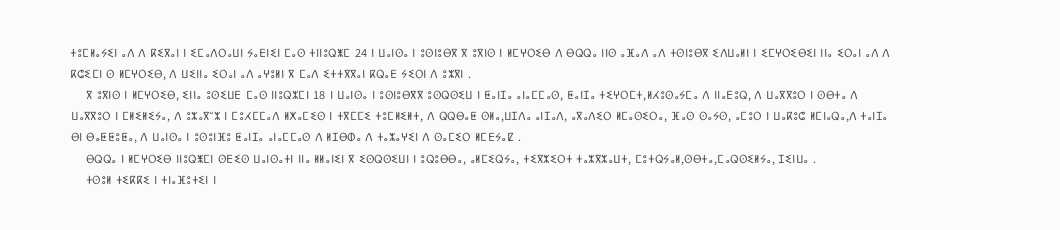ⵜⵓⵎⵍⴰⵢⵉⵏ ⴰⴷ ⴷ ⴽⵉⴳⴰⵏ ⵏ ⵉⵎⴰⴷⵔⴰⵡⵏ ⵢⴰⴹⵏⵉⵏ ⵎⴰⵙ ⵜⵏⵏⵓⵕⵥⵎ 24 ⵏ ⵡⴰⵏⵙⴰ ⵏ ⵓⵙⵏⵓⴱⴳ ⴳ ⵓⴳⵏⵙ ⵏ ⵍⵎⵖⵔⵉⴱ ⴷ ⴱⵕⵕⴰ ⵏⵏⵙ ⴰⴼⴰⴷ ⴰⴷ ⵜⵙⵏⵓⴱⴳ ⵉⴷⵡⴰⵍⵏ ⵏ ⵉⵎⵖⵔⵉⴱⵉⵏ ⵏⵏⴰ ⵉⵔⴰⵏ ⴰⴷ ⴷ ⴽⵛⵉⵎⵏ ⵙ ⵍⵎⵖⵔⵉⴱ, ⴷ ⵡⵉⵏⵏⴰ ⵉⵔⴰⵏ ⴰⴷ ⴰⵖⵓⵍⵏ ⴳ ⵎⴰⴷ ⵉⵜⵜⴳⴳⴰⵏ ⴽⵕⴰⴹ ⵢⵉⵔⵏ ⴷ ⵓⵣⴳⵏ .
    ⴳ ⵓⴳⵏⵙ ⵏ ⵍⵎⵖⵔⵉⴱ, ⵉⵏⵏⴰ ⵓⵙⵉⵡⴹ ⵎⴰⵙ ⵏⵏⵓⵕⵣⵎⵏ 18 ⵏ ⵡⴰⵏⵙⴰ ⵏ ⵓⵙⵏⵓⴱⴳⴳ ⵓⵙⵕⵙⵉⵡ ⵏ ⵟⴰⵏⵊⴰ ⴰⵏⴰⵎⵎⴰⵙ, ⵟⴰⵏⵊⴰ ⵜⵉⵖⵔⵎⵜ,ⵍⵃⵓⵙⴰⵢⵎⴰ ⴷ ⵏⵏⴰⴹⵓⵕ, ⴷ ⵡⴰⴳⴳⵓⵔ ⵏ ⵙⴱⵜⴰ ⴷ ⵡⴰⴳⴳⵓⵔ ⵏ ⵎⵍⵉⵍⵉⵢⴰ, ⴷ ⵓⵣⴰⴳⵯⵣ ⵏ ⵎⵓⵃⵎⵎⴰⴷ ⵍⵅⴰⵎⵉⵙ ⵏ ⵜⴳⵎⵎⵉ ⵜⵓⵎⵍⵉⵍⵜ, ⴷ ⵕⵕⴱⴰⵟ ⵙⵍⴰ,ⵡⵊⴷⴰ ⴰⵏⵊⴰⴷ, ⴰⴳⴰⴷⵉⵔ ⵍⵎⴰⵙⵉⵔⴰ, ⴼⴰⵙ ⵙⴰⵢⵙ, ⴰⵎⵓⵔ ⵏ ⵡⴰⴽⵓⵛ ⵍⵎⵏⴰⵕⴰ,ⴷ ⵜⴰⵏⵊⴰ ⴱⵏ ⴱⴰⵟⵟⵓⵟⴰ, ⴷ ⵡⴰⵏⵙⴰ ⵏ ⵓⵙⵓⵏⴼⵓ ⵟⴰⵏⵊⴰ ⴰⵏⴰⵎⵎⴰⵙ ⴷ ⵍⵊⴱⵀⴰ ⴷ ⵜⴰⵣⴰⵖⵉⵏ ⴷ ⵙⴰⵎⵉⵔ ⵍⵎⴹⵢⴰⵇ .
    ⴱⵕⵕⴰ ⵏ ⵍⵎⵖⵔⵉⴱ ⵏⵏⵓⵕⵥⵎⵏ ⵙⴹⵉⵙ ⵡⴰⵏⵙⴰⵜⵏ ⵏⵏⴰ ⵍⵍⴰⵏⵉⵏ ⴳ ⵉⵙⵕⵙⵉⵡⵏ ⵏ ⵓⵕⵓⴱⴱⴰ, ⴰⵍⵎⵉⵕⵢⴰ, ⵜⵉⴳⵣⵉⵔⵜ ⵜⴰⵣⴳⵣⴰⵡⵜ, ⵎⵓⵜⵕⵢⴰⵍ,ⵙⴱⵜⴰ,ⵎⴰⵕⵙⵉⵍⵢⴰ, ⵊⵉⵏⵡⴰ .
    ⵜⵙⵓⵍ ⵜⵉⴽⴽⵉ ⵏ ⵜⵏⴰⴼⵓⵜⵉⵏ ⵏ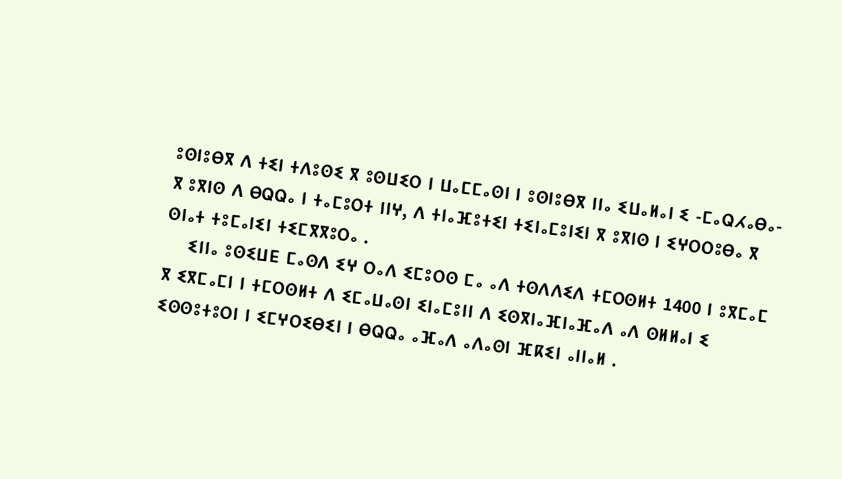ⵓⵙⵏⵓⴱⴳ ⴷ ⵜⵉⵏ ⵜⴷⵓⵙⵉ ⴳ ⵓⵙⵡⵉⵔ ⵏ ⵡⴰⵎⵎⴰⵙⵏ ⵏ ⵓⵙⵏⵓⴱⴳ ⵏⵏⴰ ⵉⵡⴰⵍⴰⵏ ⵉ -ⵎⴰⵕⵃⴰⴱⴰ- ⴳ ⵓⴳⵏⵙ ⴷ ⴱⵕⵕⴰ ⵏ ⵜⴰⵎⵓⵔⵜ ⵏⵏⵖ, ⴷ ⵜⵏⴰⴼⵓⵜⵉⵏ ⵜⵉⵏⴰⵎⵓⵏⵉⵏ ⴳ ⵓⴳⵏⵙ ⵏ ⵉⵖⵔⵔⵓⴱⴰ ⴳ ⵙⵏⴰⵜ ⵜⵓⵎⴰⵏⵉⵏ ⵜⵉⵎⴳⴳⵓⵔⴰ .
    ⵉⵏⵏⴰ ⵓⵙⵉⵡⴹ ⵎⴰⵙⴷ ⵉⵖ ⵔⴰⴷ ⵉⵎⵓⵔⵙ ⵎⴰ ⴰⴷ ⵜⵙⴷⴷⵉⴷ ⵜⵎⵔⵙⵍⵜ 1400 ⵏ ⵓⴳⵎⴰⵎ ⴳ ⵉⴳⵎⴰⵎⵏ ⵏ ⵜⵎⵔⵙⵍⵜ ⴷ ⵉⵎⴰⵡⴰⵙⵏ ⵉⵏⴰⵎⵓⵏⵏ ⴷ ⵉⵙⴳⵏⴰⴼⵏⴰⴼⴰⴷ ⴰⴷ ⵙⵍⵍⴰⵏ ⵉ ⵉⵙⵙⵓⵜⵓⵔⵏ ⵏ ⵉⵎⵖⵔⵉⴱⵉⵏ ⵏ ⴱⵕⵕⴰ ⴰⴼⴰⴷ ⴰⴷⴰⵙⵏ ⴼⴽⵉⵏ ⴰⵏⵏⴰⵍ .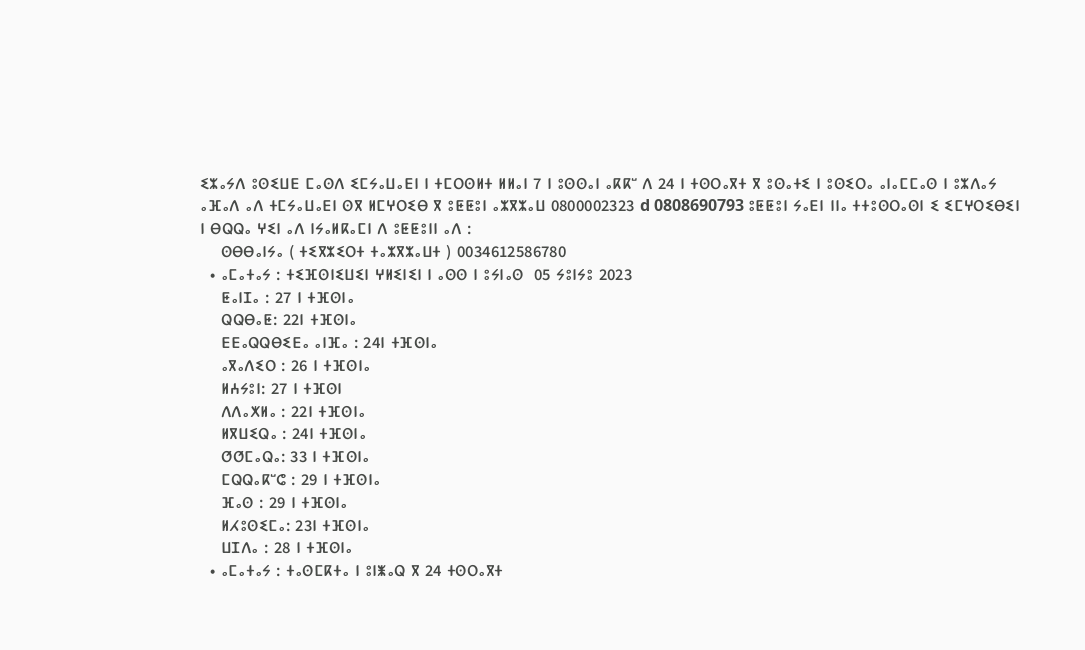ⵉⵣⴰⵢⴷ ⵓⵙⵉⵡⴹ ⵎⴰⵙⴷ ⵉⵎⵢⴰⵡⴰⴹⵏ ⵏ ⵜⵎⵔⵙⵍⵜ ⵍⵍⴰⵏ 7 ⵏ ⵓⵙⵙⴰⵏ ⴰⴽⴽⵯ ⴷ 24 ⵏ ⵜⵙⵔⴰⴳⵜ ⴳ ⵓⵙⴰⵜⵉ ⵏ ⵓⵙⵉⵔⴰ ⴰⵏⴰⵎⵎⴰⵙ ⵏ ⵓⵣⴷⴰⵢ ⴰⴼⴰⴷ ⴰⴷ ⵜⵎⵢⴰⵡⴰⴹⵏ ⵙⴳ ⵍⵎⵖⵔⵉⴱ ⴳ ⵓⵟⵟⵓⵏ ⴰⵣⴳⵣⴰⵡ 0800002323 d 0808690793 ⵓⵟⵟⵓⵏ ⵢⴰⴹⵏ ⵏⵏⴰ ⵜⵜⵓⵙⵔⴰⵙⵏ ⵉ ⵉⵎⵖⵔⵉⴱⵉⵏ ⵏ ⴱⵕⵕⴰ ⵖⵉⵏ ⴰⴷ ⵏⵢⴰⵍⴽⴰⵎⵏ ⴷ ⵓⵟⵟⵓⵏⵏ ⴰⴷ :
    ⵙⴱⴱⴰⵏⵢⴰ ( ⵜⵉⴳⵣⵉⵔⵜ ⵜⴰⵣⴳⵣⴰⵡⵜ ) 0034612586780
  • ⴰⵎⴰⵜⴰⵢ : ⵜⵉⴼⵙⵏⵉⵡⵉⵏ ⵖⵍⵉⵏⵉⵏ ⵏ ⴰⵙⵙ ⵏ ⵓⵢⵏⴰⵙ  05 ⵢⵓⵏⵢⵓ 2023
    ⵟⴰⵏⵊⴰ : 27 ⵏ ⵜⴼⵙⵏⴰ
    ⵕⵕⴱⴰⵟ: 22ⵏ ⵜⴼⵙⵏⴰ
    ⴹⴹⴰⵕⵕⴱⵉⴹⴰ ⴰⵏⴼⴰ : 24ⵏ ⵜⴼⵙⵏⴰ
    ⴰⴳⴰⴷⵉⵔ : 26 ⵏ ⵜⴼⵙⵏⴰ
    ⵍⵄⵢⵓⵏ: 27 ⵏ ⵜⴼⵙⵏ
    ⴷⴷⴰⵅⵍⴰ : 22ⵏ ⵜⴼⵙⵏⴰ
    ⵍⴳⵡⵉⵕⴰ : 24ⵏ ⵜⴼⵙⵏⴰ
    ⵚⵚⵎⴰⵕⴰ: 33 ⵏ ⵜⴼⵙⵏⴰ
    ⵎⵕⵕⴰⴽⵯⵛ : 29 ⵏ ⵜⴼⵙⵏⴰ
    ⴼⴰⵙ : 29 ⵏ ⵜⴼⵙⵏⴰ
    ⵍⵃⵓⵙⵉⵎⴰ: 23ⵏ ⵜⴼⵙⵏⴰ
    ⵡⵊⴷⴰ : 28 ⵏ ⵜⴼⵙⵏⴰ
  • ⴰⵎⴰⵜⴰⵢ : ⵜⴰⵙⵎⴽⵜⴰ ⵏ ⵓⵏⵥⴰⵕ ⴳ 24 ⵜⵙⵔⴰⴳⵜ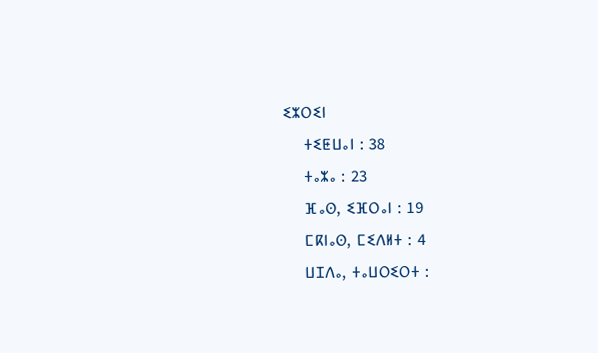ⵉⵣⵔⵉⵏ
    ⵜⵉⵟⵡⴰⵏ : 38
    ⵜⴰⵣⴰ : 23
    ⴼⴰⵙ, ⵉⴼⵔⴰⵏ : 19
    ⵎⴽⵏⴰⵙ, ⵎⵉⴷⵍⵜ : 4
    ⵡⵊⴷⴰ, ⵜⴰⵡⵔⵉⵔⵜ :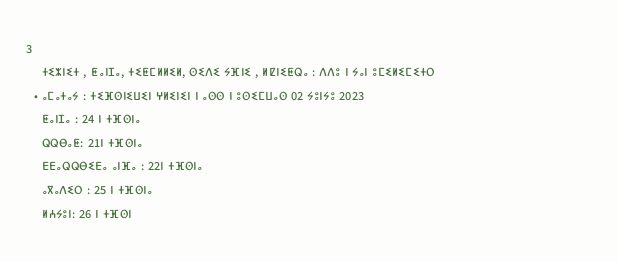3
    ⵜⵉⵣⵏⵉⵜ , ⵟⴰⵏⵊⴰ, ⵜⵉⵟⵎⵍⵍⵉⵍ, ⵙⵉⴷⵉ ⵢⴼⵏⵉ , ⵍⵇⵏⵉⵟⵕⴰ : ⴷⴷⵓ ⵏ ⵢⴰⵏ ⵓⵎⵉⵍⵉⵎⵉⵜⵔ
  • ⴰⵎⴰⵜⴰⵢ : ⵜⵉⴼⵙⵏⵉⵡⵉⵏ ⵖⵍⵉⵏⵉⵏ ⵏ ⴰⵙⵙ ⵏ ⵓⵙⵉⵎⵡⴰⵙ 02 ⵢⵓⵏⵢⵓ 2023
    ⵟⴰⵏⵊⴰ : 24 ⵏ ⵜⴼⵙⵏⴰ
    ⵕⵕⴱⴰⵟ: 21ⵏ ⵜⴼⵙⵏⴰ
    ⴹⴹⴰⵕⵕⴱⵉⴹⴰ ⴰⵏⴼⴰ : 22ⵏ ⵜⴼⵙⵏⴰ
    ⴰⴳⴰⴷⵉⵔ : 25 ⵏ ⵜⴼⵙⵏⴰ
    ⵍⵄⵢⵓⵏ: 26 ⵏ ⵜⴼⵙⵏ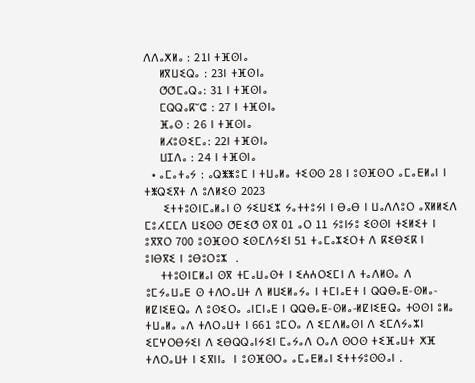ⴷⴷⴰⵅⵍⴰ : 21ⵏ ⵜⴼⵙⵏⴰ
    ⵍⴳⵡⵉⵕⴰ : 23ⵏ ⵜⴼⵙⵏⴰ
    ⵚⵚⵎⴰⵕⴰ: 31 ⵏ ⵜⴼⵙⵏⴰ
    ⵎⵕⵕⴰⴽⵯⵛ : 27 ⵏ ⵜⴼⵙⵏⴰ
    ⴼⴰⵙ : 26 ⵏ ⵜⴼⵙⵏⴰ
    ⵍⵃⵓⵙⵉⵎⴰ: 22ⵏ ⵜⴼⵙⵏⴰ
    ⵡⵊⴷⴰ : 24 ⵏ ⵜⴼⵙⵏⴰ
  • ⴰⵎⴰⵜⴰⵢ : ⴰⵕⵥⵥⵓⵎ ⵏ ⵜⵡⴰⵍⴰ ⵜⵉⵙⵙ 28 ⵏ ⵓⵙⴼⵙⵔ ⴰⵎⴰⴹⵍⴰⵏ ⵏ ⵜⵥⵕⵉⴳⵜ ⴷ ⵓⴷⵍⵉⵙ 2023
     ⵉⵜⵜⵓⵙⵏⵎⴰⵍⴰⵏ ⵙ ⵢⵉⵡⵉⵣ ⵢⴰⵜⵜⵓⵢⵏ ⵏ ⴱⴰⴱ ⵏ ⵡⴰⴷⴷⵓⵔ ⴰⴳⵍⵍⵉⴷ ⵎⵓⵃⵎⵎⴷ ⵡⵉⵙⵙ ⵚⴹⵉⵚ ⵙⴳ 01 ⴰⵔ 11 ⵢⵓⵏⵢⵓ ⵉⵙⵙⵏ ⵜⵉⵍⵉⵜ ⵏ ⵓⴳⴳⵔ 700 ⵓⵙⴼⵙⵔ ⵉⵙⵎⴷⵢⵉⵏ 51 ⵜⴰⵎⴰⵣⵉⵔⵜ ⴷ ⴽⵉⴱⵉⴽ ⵏ ⵓⵏⴱⴳⵉ ⵏ ⵓⴱⵓⵔⵓⵣ  .
    ⵜⵜⵓⵙⵏⵎⵍⴰⵏ ⵙⴳ ⵜⵎⴰⵡⴰⵙⵜ ⵏ ⵉⵄⵄⵔⵉⵎⵏ ⴷ ⵜⴰⴷⵍⵙⴰ ⴷ ⵓⵎⵢⴰⵡⴰⴹ ⵙ ⵜⴷⵔⴰⵡⵜ ⴷ ⵍⵡⵉⵍⴰⵢⴰ ⵏ ⵜⵎⵏⴰⴹⵜ ⵏ ⵕⵕⴱⴰⵟ-ⵙⵍⴰ-ⵍⵇⵏⵉⵟⵕⴰ ⴷ ⵓⵙⵉⵔⴰ ⴰⵏⵎⵏⴰⴹ ⵏ ⵕⵕⴱⴰⵟ-ⵙⵍⴰ-ⵍⵇⵏⵉⵟⵕⴰ ⵜⵙⵙⵏ ⵓⵍⴰ ⵜⵡⴰⵍⴰ ⴰⴷ ⵜⴷⵔⴰⵡⵜ ⵏ 661 ⵓⵎⵔⴰ ⴷ ⵉⵎⴷⵍⴰⵙⵏ ⴷ ⵉⵎⴷⵢⴰⵣⵏ ⵉⵎⵖⵔⴱⵢⵉⵏ ⴷ ⵉⴱⵕⵕⴰⵏⵢⵉⵏ ⵎⴰⵢⴰⴷ ⵔⴰⴷ ⵙⵔⵙ ⵜⵉⴼⴰⵡⵜ ⵅⴼ ⵜⴷⵔⴰⵡⵜ ⵏ ⵉⴳⵏⵏⴰ  ⵏ ⵓⵙⴼⵙⵔⴰ ⴰⵎⴰⴹⵍⴰⵏ ⵉⵜⵜⵢⵓⵙⵙⴰⵏ .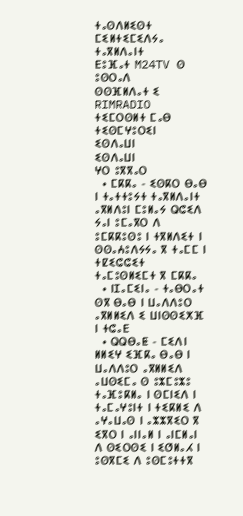ⵜⴰⵙⴷⵍⵉⵙⵜ ⵎⵉⵍⵜⵉⵎⵉⴷⵢⴰ ⵜⴰⴳⵍⴷⴰⵏⵜ
ⴹⵓⴼⴰⵜ M24TV ⵙ ⵓⵙⵔⴰⴷ
ⵙⵙⴼⵍⴷⴰⵜ ⵉ RIMRADIO
ⵜⵉⵎⵔⵙⵍⵜ ⵎⴰⴱ
ⵜⵉⵙⵎⵖⵓⵔⵉⵏ
ⵉⵙⴷⴰⵡⵏ
ⵉⵙⴷⴰⵡⵏ
ⵖⵔ ⵓⴳⴳⴰⵔ
  • ⵎⴽⴽⴰ - ⵉⵙⴽⵔ ⴱⴰⴱ ⵏ ⵜⴰⵜⵜⵓⵢⵜ ⵜⴰⴳⵍⴷⴰⵏⵜ ⴰⴳⵍⴷⵓⵏ ⵎⵓⵍⴰⵢ ⵕⵛⵉⴷ ⵢⴰⵏ ⵓⵎⴰⴳⵔ ⴷ ⵓⵎⴽⴽⵓⵙⵓ ⵏ ⵜⴳⵍⴷⵉⵜ ⵏ ⵙⵙⴰⵄⵓⴷⵢⵢⴰ ⴳ ⵜⴰⵎⵎ ⵏ ⵜⵇⵉⵛⵛⵉⵜ ⵜⴰⵎⵓⵙⵍⵉⵎⵜ ⴳ ⵎⴽⴽⴰ
  • ⵏⵊⴰⵎⵉⵏⴰ - ⵜⴰⴱⵔⴰⵜ ⵙⴳ ⴱⴰⴱ ⵏ ⵡⴰⴷⴷⵓⵔ ⴰⴳⵍⵍⵉⴷ ⵉ ⵡⵏⵙⵙⵉⵅⴼ ⵏ ⵜⵛⴰⴹ
  • ⵕⵕⴱⴰⵟ - ⵎⵉⴷⵏ ⵍⵍⵉⵖ ⵉⴼⴽⴰ ⴱⴰⴱ ⵏ ⵡⴰⴷⴷⵓⵔ ⴰⴳⵍⵍⵉⴷ ⴰⵡⵙⵉⵎⴰ ⵙ ⵓⵣⵎⵓⵣⵓ ⵜⴰⴼⵓⴽⵍⴰ ⵏ ⵙⵎⵏⵉⴷ ⵏ ⵜⴰⵎⴰⵖⵓⵏⵜ ⵏ ⵜⵉⴽⵍⵉ ⴷ ⴰⵖⴰⵡⴰⵙ ⵏ ⴰⵣⵣⴳⵉⵔ ⴳ ⵉⴳⵔ ⵏ ⴰⵏⵏⴰⵍ ⵏ ⴰⵏⵎⵍⴰⵏ ⴷ ⵙⵉⵔⵙⵉ ⵏ ⵉⵚⵍⴰⵃ ⵏ ⵓⵙⴳⵎⵉ ⴷ ⵓⵙⵎⵓⵜⵜⴳ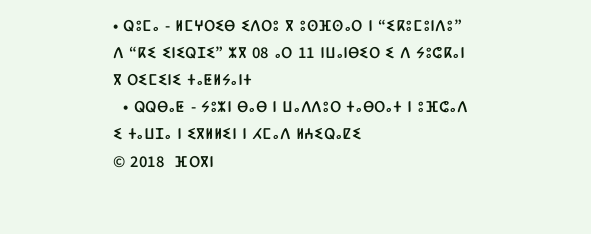• ⵕⵓⵎⴰ - ⵍⵎⵖⵔⵉⴱ ⵉⴷⵔⵓ ⴳ ⵓⵙⴼⵙⴰⵔ ⵏ “ⵉⴽⵓⵎⵓⵏⴷⵓ” ⴷ “ⴽⵉ ⵉⵏⵉⵕⵊⵉ” ⵣⴳ 08 ⴰⵔ 11 ⵏⵡⴰⵏⴱⵉⵔ ⵉ ⴷ ⵢⵓⵛⴽⴰⵏ ⴳ ⵔⵉⵎⵉⵏⵉ ⵜⴰⵟⵍⵢⴰⵏⵜ
  • ⵕⵕⴱⴰⵟ - ⵢⵓⵣⵏ ⴱⴰⴱ ⵏ ⵡⴰⴷⴷⵓⵔ ⵜⴰⴱⵔⴰⵜ ⵏ ⵓⴼⵛⴰⴷ ⵉ ⵜⴰⵡⵊⴰ ⵏ ⵉⴳⵍⵍⵉⵏ ⵏ ⵃⵎⴰⴷ ⵍⵄⵉⵕⴰⵇⵉ
© 2018  ⴼⵔⴳⵏ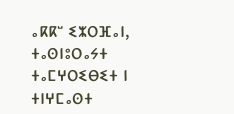ⴰⴽⴽⵯ ⵉⵣⵔⴼⴰⵏ, ⵜⴰⵙⵏⵓⵔⴰⵢⵜ ⵜⴰⵎⵖⵔⵉⴱⵉⵜ ⵏ ⵜⵏⵖⵎⴰⵙⵜ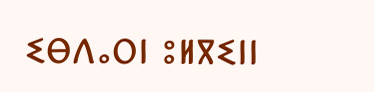ⵉⴱⴷⴰⵔⵏ ⵓⵍⴳⵉⵏⵏ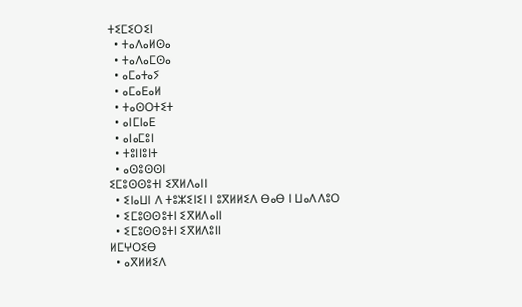ⵜⵉⵎⵉⵔⵉⵏ
  • ⵜⴰⴷⴰⵍⵙⴰ
  • ⵜⴰⴷⴰⵎⵙⴰ
  • ⴰⵎⴰⵜⴰⵢ
  • ⴰⵎⴰⴹⴰⵍ
  • ⵜⴰⵙⵔⵜⵉⵜ
  • ⴰⵏⵎⵏⴰⴹ
  • ⴰⵏⴰⵎⵓⵏ
  • ⵜⵓⵏⵏⵓⵏⵜ
  • ⴰⵙⵓⵙⵙⵏ
ⵉⵎⵓⵙⵙⵓⵜⵏ ⵉⴳⵍⴷⴰⵏⵏ
  • ⵉⵏⴰⵡⵏ ⴷ ⵜⵓⵣⵉⵏⵉⵏ ⵏ ⵓⴳⵍⵍⵉⴷ ⴱⴰⴱ ⵏ ⵡⴰⴷⴷⵓⵔ
  • ⵉⵎⵓⵙⵙⵓⵜⵏ ⵉⴳⵍⴷⴰⵏⵏ
  • ⵉⵎⵓⵙⵙⵓⵜⵏ ⵉⴳⵍⴷⵓⵏⵏ
ⵍⵎⵖⵔⵉⴱ
  • ⴰⴳⵍⵍⵉⴷ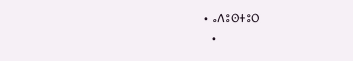• ⴰⴷⵓⵙⵜⵓⵔ
  •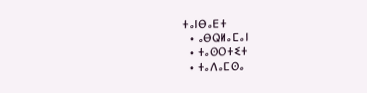ⵜⴰⵏⴱⴰⴹⵜ
  • ⴰⴱⵕⵍⴰⵎⴰⵏ
  • ⵜⴰⵙⵔⵜⵉⵜ
  • ⵜⴰⴷⴰⵎⵙⴰ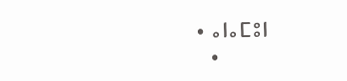• ⴰⵏⴰⵎⵓⵏ
  •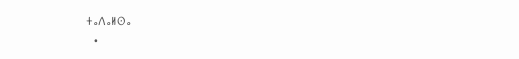ⵜⴰⴷⴰⵍⵙⴰ
  •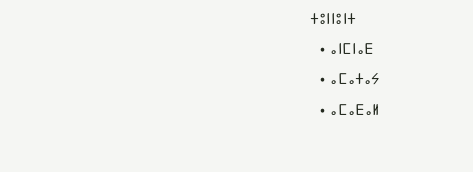ⵜⵓⵏⵏⵓⵏⵜ
  • ⴰⵏⵎⵏⴰⴹ
  • ⴰⵎⴰⵜⴰⵢ
  • ⴰⵎⴰⴹⴰⵍ